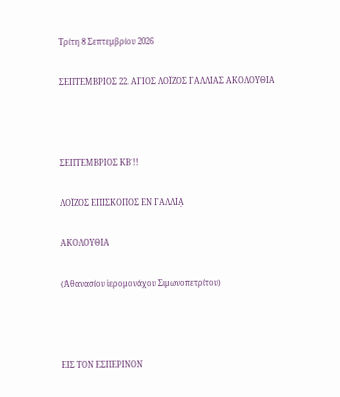Τρίτη 8 Σεπτεμβρίου 2026

ΣΕΠΤΕΜΒΡΙΟΣ 22. ΑΓΙΟΣ ΛΟΪΖΟΣ ΓΑΛΛΙΑΣ ΑΚΟΛΟΥΘΙΑ



ΣΕΠΤΕΜΒΡΙΟΣ ΚΒ΄!!

ΛΟΪΖΟΣ ΕΠΙΣΚΟΠΟΣ ΕΝ ΓΑΛΛΙᾼ

ΑΚΟΛΟΥΘΙΑ

(Ἀθανασίου ἱερομονάχου Σιμωνοπετρίτου)



ΕΙΣ ΤΟΝ ΕΣΠΕΡΙΝΟΝ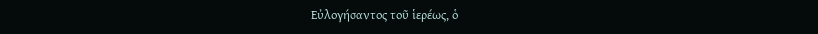Εὐλογήσαντος τοῦ ἱερέως, ὁ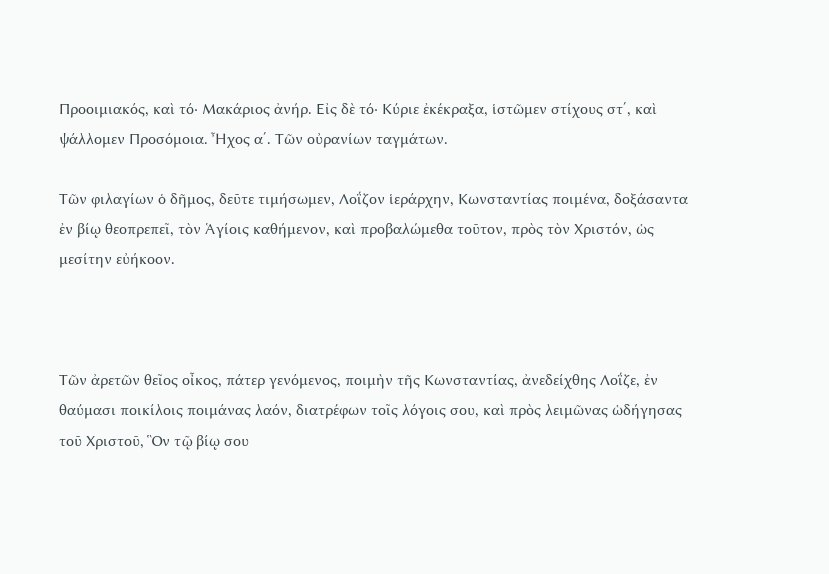Προοιμιακός, καὶ τό· Μακάριος ἀνήρ. Εἰς δὲ τό· Κύριε ἐκέκραξα, ἱστῶμεν στίχους στ΄, καὶ ψάλλομεν Προσόμοια. Ἦχος α΄. Τῶν οὐρανίων ταγμάτων.

Τῶν φιλαγίων ὁ δῆμος, δεῦτε τιμήσωμεν, Λοΐζον ἱεράρχην, Κωνσταντίας ποιμένα, δοξάσαντα ἐν βίῳ θεοπρεπεῖ, τὸν Ἁγίοις καθήμενον, καὶ προβαλώμεθα τοῦτον, πρὸς τὸν Χριστόν, ὡς μεσίτην εὐήκοον.



Τῶν ἀρετῶν θεῖος οἶκος, πάτερ γενόμενος, ποιμὴν τῆς Κωνσταντίας, ἀνεδείχθης Λοΐζε, ἐν θαύμασι ποικίλοις ποιμάνας λαόν, διατρέφων τοῖς λόγοις σου, καὶ πρὸς λειμῶνας ὡδήγησας τοῦ Χριστοῦ, Ὃν τῷ βίῳ σου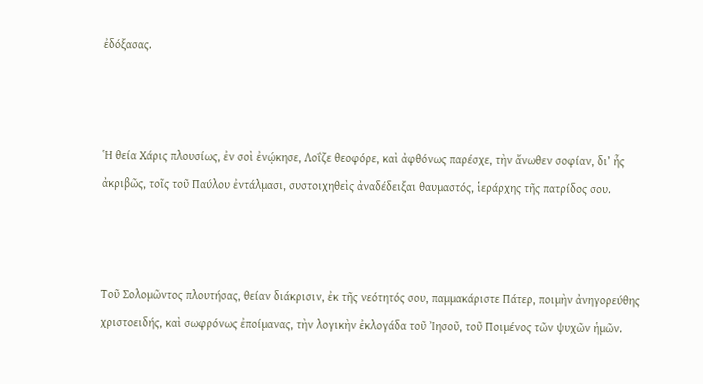ἐδόξασας.



Ἡ θεία Χάρις πλουσίως, ἐν σοὶ ἐνῴκησε, Λοΐζε θεοφόρε, καὶ ἀφθόνως παρέσχε, τὴν ἄνωθεν σοφίαν, δι’ ἧς ἀκριβῶς, τοῖς τοῦ Παύλου ἐντάλμασι, συστοιχηθεὶς ἀναδέδειξαι θαυμαστός, ἱεράρχης τῆς πατρίδος σου.



Τοῦ Σολομῶντος πλουτήσας, θείαν διάκρισιν, ἐκ τῆς νεότητός σου, παμμακάριστε Πάτερ, ποιμὴν ἀνηγορεύθης χριστοειδής, καὶ σωφρόνως ἐποίμανας, τὴν λογικὴν ἐκλογάδα τοῦ Ἰησοῦ, τοῦ Ποιμένος τῶν ψυχῶν ἡμῶν.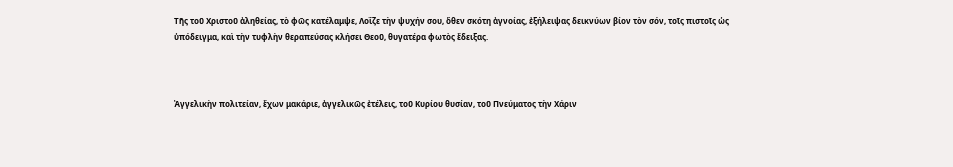Τῆς τοῦ Χριστοῦ ἀληθείας, τὸ φῶς κατέλαμψε, Λοΐζε τὴν ψυχήν σου, ὅθεν σκότη ἀγνοίας, ἐξήλειψας δεικνύων βίον τὸν σόν, τοῖς πιστοῖς ὡς ὑπόδειγμα, καὶ τὴν τυφλὴν θεραπεύσας κλήσει Θεοῦ, θυγατέρα φωτὸς ἔδειξας.



Ἀγγελικὴν πολιτείαν, ἔχων μακάριε, ἀγγελικῶς ἐτέλεις, τοῦ Κυρίου θυσίαν, τοῦ Πνεύματος τὴν Χάριν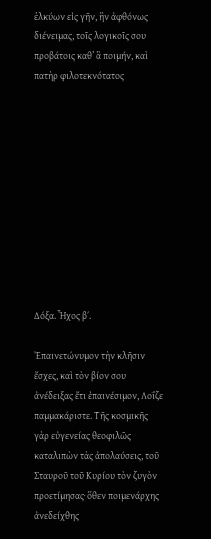ἑλκύων εἰς γῆν, ἣν ἀφθόνως διένειμας, τοῖς λογικοῖς σου προβάτοις καθ’ ἃ ποιμήν, καὶ πατὴρ φιλοτεκνότατος











Δόξα. Ἦχος β΄.

Ἐπαινετώνυμον τὴν κλῆσιν ἔσχες, καὶ τὸν βίον σου ἀνέδειξας ἔτι ἐπαινέσιμον, Λοΐζε παμμακάριστε. Τῆς κοσμικῆς γὰρ εὐγενείας θεοφιλῶς καταλιπὼν τὰς ἀπολαύσεις, τοῦ Σταυροῦ τοῦ Κυρίου τὸν ζυγὸν προετίμησας∙ ὅθεν ποιμενάρχης ἀνεδείχθης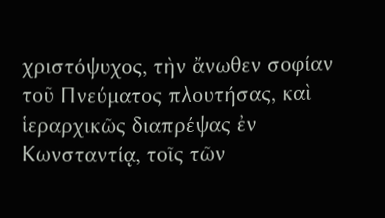χριστόψυχος, τὴν ἄνωθεν σοφίαν τοῦ Πνεύματος πλουτήσας, καὶ ἱεραρχικῶς διαπρέψας ἐν Κωνσταντίᾳ, τοῖς τῶν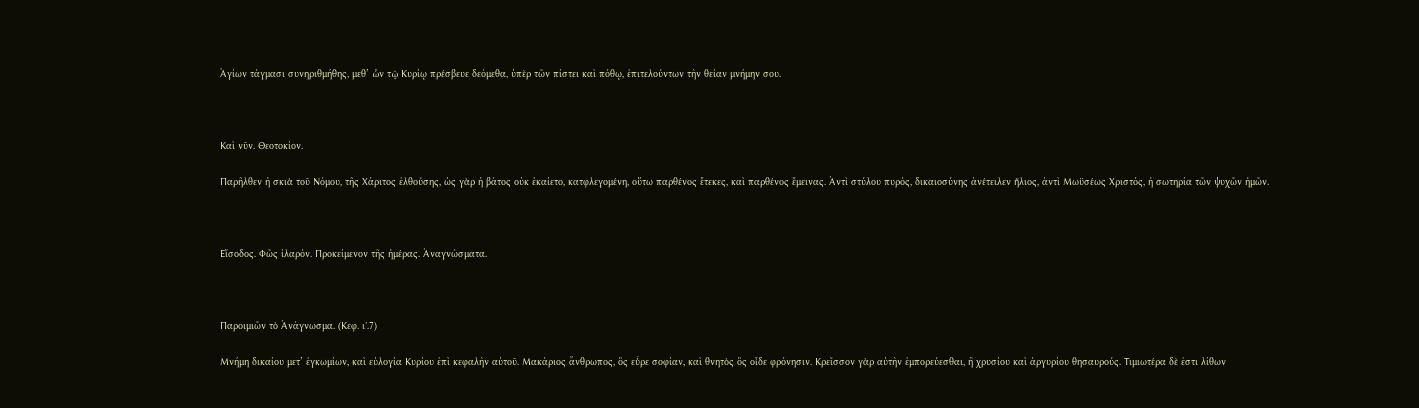Ἁγίων τάγμασι συνηριθμήθης, μεθ’ ὧν τῷ Κυρίῳ πρέσβευε δεόμεθα, ὑπὲρ τῶν πίστει καὶ πόθῳ, ἐπιτελούντων τὴν θείαν μνήμην σου.



Καὶ νῦν. Θεοτοκίον.

Παρῆλθεν ἡ σκιὰ τοῦ Νόμου, τῆς Χάριτος ἐλθούσης, ὡς γὰρ ἡ βάτος οὐκ ἐκαίετο, κατφλεγομένη, οὕτω παρθένος ἔτεκες, καὶ παρθένος ἔμεινας. Ἀντὶ στύλου πυρός, δικαιοσύνης ἀνέτειλεν ἥλιος, ἀντὶ Μωϋσέως Χριστός, ἡ σωτηρία τῶν ψυχῶν ἡμῶν.



Εἴσοδος. Φῶς ἱλαρόν. Προκείμενον τῆς ἡμέρας. Ἀναγνώσματα.



Παροιμιῶν τὸ Ἀνάγνωσμα. (Κεφ. ι′.7)

Μνήμη δικαίου μετ’ ἐγκωμίων, καὶ εὐλογία Κυρίου ἐπὶ κεφαλὴν αὐτοῦ. Μακάριος ἄνθρωπος, ὃς εὗρε σοφίαν, καὶ θνητὸς ὃς οἶδε φρόνησιν. Κρεῖσσον γὰρ αὐτὴν ἐμπορεύεσθαι, ἢ χρυσίου καὶ ἀργυρίου θησαυρούς. Τιμιωτέρα δὲ ἐστι λίθων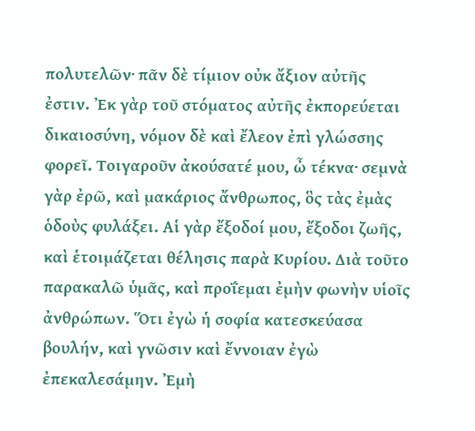πολυτελῶν· πᾶν δὲ τίμιον οὐκ ἄξιον αὐτῆς ἐστιν. Ἐκ γὰρ τοῦ στόματος αὐτῆς ἐκπορεύεται δικαιοσύνη, νόμον δὲ καὶ ἔλεον ἐπὶ γλώσσης φορεῖ. Τοιγαροῦν ἀκούσατέ μου, ὦ τέκνα· σεμνὰ γὰρ ἐρῶ, καὶ μακάριος ἄνθρωπος, ὃς τὰς ἐμὰς ὁδοὺς φυλάξει. Αἱ γὰρ ἔξοδοί μου, ἔξοδοι ζωῆς, καὶ ἑτοιμάζεται θέλησις παρὰ Κυρίου. Διὰ τοῦτο παρακαλῶ ὑμᾶς, καὶ προΐεμαι ἐμὴν φωνὴν υἱοῖς ἀνθρώπων. Ὅτι ἐγὼ ἡ σοφία κατεσκεύασα βουλήν, καὶ γνῶσιν καὶ ἔννοιαν ἐγὼ ἐπεκαλεσάμην. Ἐμὴ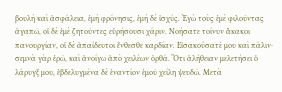βουλὴ καὶ ἀσφάλεια, ἐμὴ φρόνησις, ἐμὴ δὲ ἰσχύς. Ἐγὼ τοὺς ἐμὲ φιλοῦντας ἀγαπῶ, οἱ δὲ ἐμὲ ζητοῦντες εὑρήσουσι χάριν. Νοήσατε τοίνυν ἄκακοι πανουργίαν, οἱ δὲ ἀπαίδευτοι ἔνθεσθε καρδίαν. Εἰσακούσατέ μου καὶ πάλιν· σεμνὰ γὰρ ἐρῶ, καὶ ἀνοίγω ἀπὸ χειλέων ὀρθά. Ὅτι ἀλήθειαν μελετήσει ὁ λάρυγξ μου, ἐβδελυγμένα δὲ ἐναντίον ἐμοῦ χείλη ψευδῶ. Μετὰ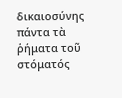δικαιοσύνης πάντα τὰ ῥήματα τοῦ στόματός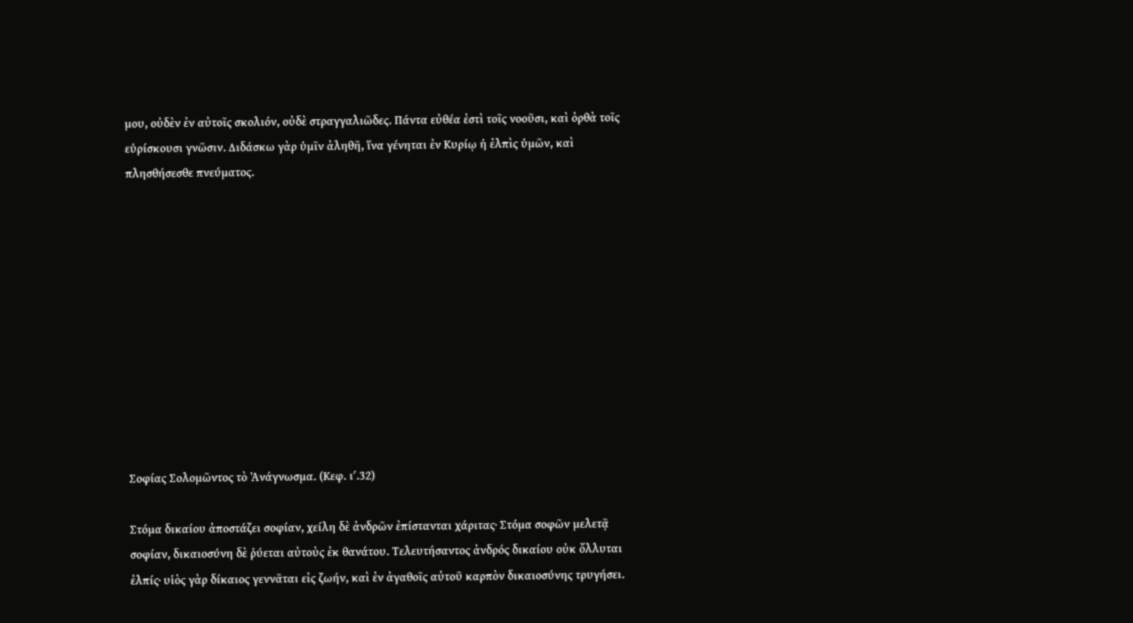μου, οὐδὲν ἐν αὐτοῖς σκολιόν, οὐδὲ στραγγαλιῶδες. Πάντα εὐθέα ἐστὶ τοῖς νοοῦσι, καὶ ὀρθὰ τοῖς εὑρίσκουσι γνῶσιν. Διδάσκω γὰρ ὑμῖν ἀληθῆ, ἵνα γένηται ἐν Κυρίῳ ἡ ἐλπὶς ὑμῶν, καὶ πλησθήσεσθε πνεύματος.











Σοφίας Σολομῶντος τὸ Ἀνάγνωσμα. (Κεφ. ι′.32)

Στόμα δικαίου ἀποστάζει σοφίαν, χείλη δὲ ἀνδρῶν ἐπίστανται χάριτας· Στόμα σοφῶν μελετᾷ σοφίαν, δικαιοσύνη δὲ ῥύεται αὐτοὺς ἐκ θανάτου. Τελευτήσαντος ἀνδρός δικαίου οὐκ ὄλλυται ἐλπίς· υἱὸς γὰρ δίκαιος γεννᾶται εἰς ζωήν, καὶ ἐν ἀγαθοῖς αὐτοῦ καρπὸν δικαιοσύνης τρυγήσει.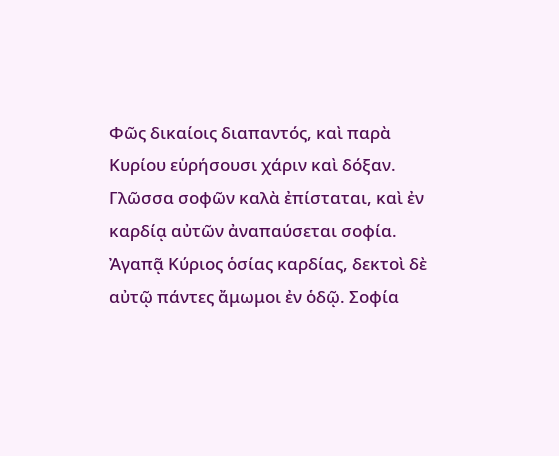Φῶς δικαίοις διαπαντός, καὶ παρὰ Κυρίου εὑρήσουσι χάριν καὶ δόξαν. Γλῶσσα σοφῶν καλὰ ἐπίσταται, καὶ ἐν καρδίᾳ αὐτῶν ἀναπαύσεται σοφία. Ἀγαπᾷ Κύριος ὁσίας καρδίας, δεκτοὶ δὲ αὐτῷ πάντες ἄμωμοι ἐν ὁδῷ. Σοφία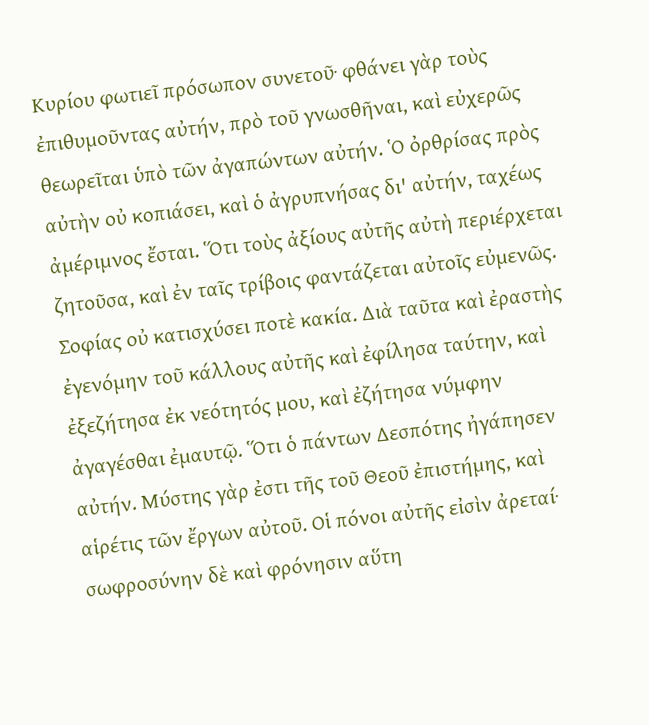Κυρίου φωτιεῖ πρόσωπον συνετοῦ· φθάνει γὰρ τοὺς ἐπιθυμοῦντας αὐτήν, πρὸ τοῦ γνωσθῆναι, καὶ εὐχερῶς θεωρεῖται ὑπὸ τῶν ἀγαπώντων αὐτήν. Ὁ ὀρθρίσας πρὸς αὐτὴν οὐ κοπιάσει, καὶ ὁ ἀγρυπνήσας δι' αὐτήν, ταχέως ἀμέριμνος ἔσται. Ὅτι τοὺς ἀξίους αὐτῆς αὐτὴ περιέρχεται ζητοῦσα, καὶ ἐν ταῖς τρίβοις φαντάζεται αὐτοῖς εὐμενῶς. Σοφίας οὐ κατισχύσει ποτὲ κακία. Διὰ ταῦτα καὶ ἐραστὴς ἐγενόμην τοῦ κάλλους αὐτῆς καὶ ἐφίλησα ταύτην, καὶ ἐξεζήτησα ἐκ νεότητός μου, καὶ ἐζήτησα νύμφην ἀγαγέσθαι ἐμαυτῷ. Ὅτι ὁ πάντων Δεσπότης ἠγάπησεν αὐτήν. Μύστης γὰρ ἐστι τῆς τοῦ Θεοῦ ἐπιστήμης, καὶ αἱρέτις τῶν ἔργων αὐτοῦ. Οἱ πόνοι αὐτῆς εἰσὶν ἀρεταί· σωφροσύνην δὲ καὶ φρόνησιν αὕτη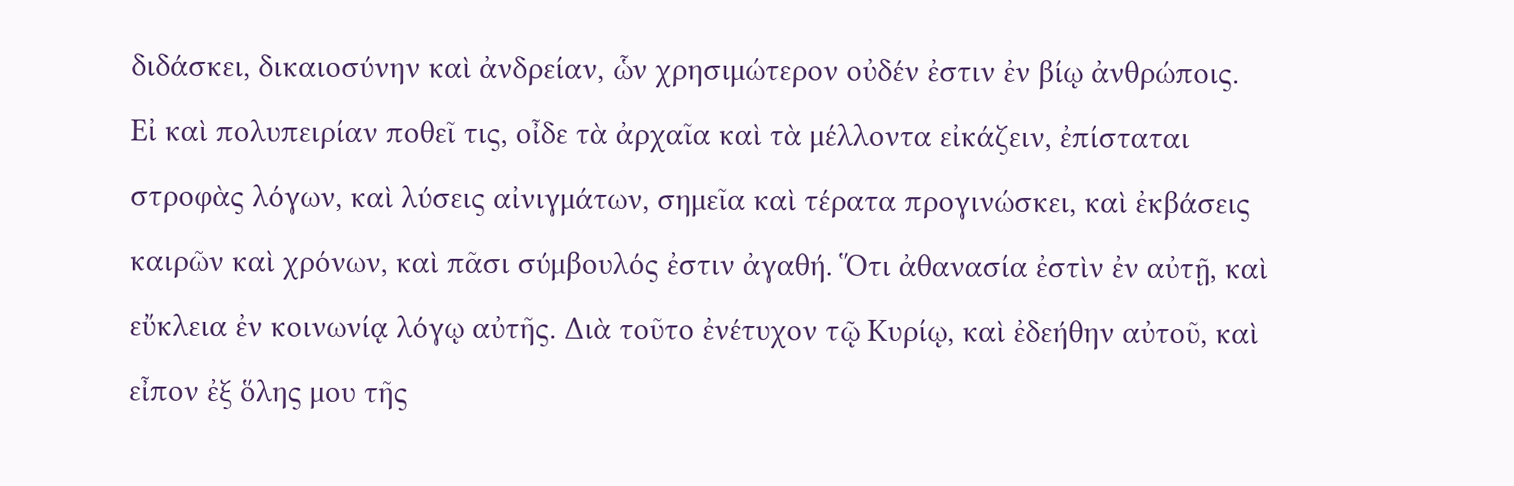διδάσκει, δικαιοσύνην καὶ ἀνδρείαν, ὧν χρησιμώτερον οὐδέν ἐστιν ἐν βίῳ ἀνθρώποις. Εἰ καὶ πολυπειρίαν ποθεῖ τις, οἶδε τὰ ἀρχαῖα καὶ τὰ μέλλοντα εἰκάζειν, ἐπίσταται στροφὰς λόγων, καὶ λύσεις αἰνιγμάτων, σημεῖα καὶ τέρατα προγινώσκει, καὶ ἐκβάσεις καιρῶν καὶ χρόνων, καὶ πᾶσι σύμβουλός ἐστιν ἀγαθή. Ὅτι ἀθανασία ἐστὶν ἐν αὐτῇ, καὶ εὔκλεια ἐν κοινωνίᾳ λόγῳ αὐτῆς. Διὰ τοῦτο ἐνέτυχον τῷ Κυρίῳ, καὶ ἐδεήθην αὐτοῦ, καὶ εἶπον ἐξ ὅλης μου τῆς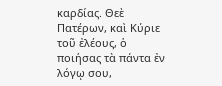καρδίας. Θεὲ Πατέρων, καὶ Κύριε τοῦ ἐλέους, ὁ ποιήσας τὰ πάντα ἐν λόγῳ σου,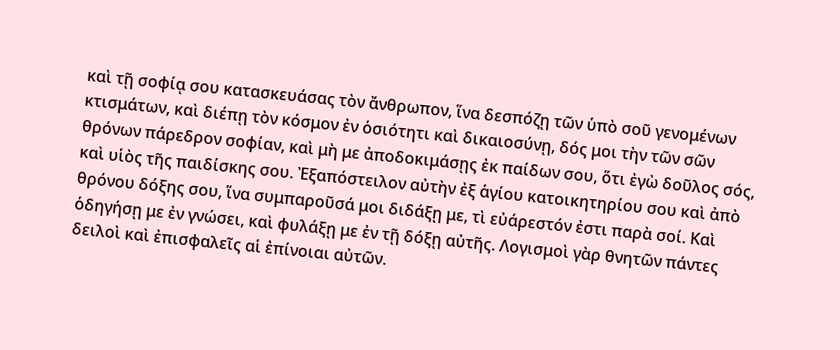καὶ τῇ σοφίᾳ σου κατασκευάσας τὸν ἄνθρωπον, ἵνα δεσπόζῃ τῶν ὑπὸ σοῦ γενομένων κτισμάτων, καὶ διέπῃ τὸν κόσμον ἐν ὁσιότητι καὶ δικαιοσύνῃ, δός μοι τὴν τῶν σῶν θρόνων πάρεδρον σοφίαν, καὶ μὴ με ἀποδοκιμάσῃς ἐκ παίδων σου, ὅτι ἐγὼ δοῦλος σός, καὶ υἱὸς τῆς παιδίσκης σου. Ἐξαπόστειλον αὐτὴν ἐξ ἁγίου κατοικητηρίου σου καὶ ἀπὸ θρόνου δόξης σου, ἵνα συμπαροῦσά μοι διδάξῃ με, τὶ εὐάρεστόν ἐστι παρὰ σοί. Καὶ ὁδηγήσῃ με ἐν γνώσει, καὶ φυλάξῃ με ἐν τῇ δόξῃ αὐτῆς. Λογισμοὶ γὰρ θνητῶν πάντες δειλοὶ καὶ ἐπισφαλεῖς αἱ ἐπίνοιαι αὐτῶν.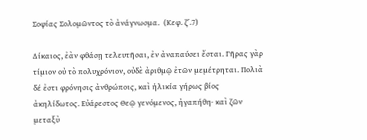Σοφίας Σολομῶντος τὸ ἀνάγνωσμα.  (Κεφ. ζ′.7)

Δίκαιος, ἐὰν φθάσῃ τελευτῆσαι, ἐν ἀναπαύσει ἔσται. Γῆρας γὰρ τίμιον οὐ τὸ πολυχρόνιον, οὐδὲ ἀριθμῷ ἐτῶν μεμέτρηται. Πολιὰ δέ ἐστι φρόνησις ἀνθρώποις, καὶ ἡλικία γήρως βίος ἀκηλίδωτος. Εὐάρεστος Θεῷ γενόμενος, ἠγαπήθη· καὶ ζῶν μεταξὺ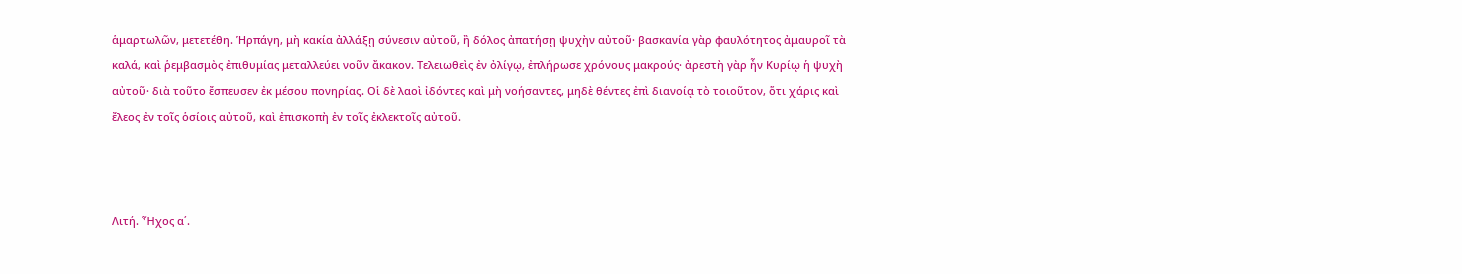ἁμαρτωλῶν, μετετέθη. Ἡρπάγη, μὴ κακία ἀλλάξῃ σύνεσιν αὐτοῦ, ἢ δόλος ἀπατήσῃ ψυχὴν αὐτοῦ· βασκανία γὰρ φαυλότητος ἀμαυροῖ τὰ καλά, καὶ ῥεμβασμὸς ἐπιθυμίας μεταλλεύει νοῦν ἄκακον. Τελειωθεὶς ἐν ὀλίγῳ, ἐπλήρωσε χρόνους μακρούς· ἀρεστὴ γὰρ ἦν Κυρίῳ ἡ ψυχὴ αὐτοῦ· διὰ τοῦτο ἔσπευσεν ἐκ μέσου πονηρίας. Οἱ δὲ λαοὶ ἰδόντες καὶ μὴ νοήσαντες, μηδὲ θέντες ἐπὶ διανοίᾳ τὸ τοιοῦτον, ὅτι χάρις καὶ ἔλεος ἐν τοῖς ὁσίοις αὐτοῦ, καὶ ἐπισκοπὴ ἐν τοῖς ἐκλεκτοῖς αὐτοῦ.



Λιτή. Ἦχος α΄.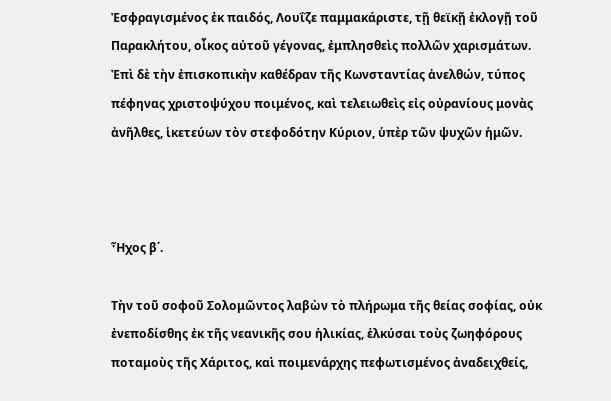Ἐσφραγισμένος ἐκ παιδός, Λουΐζε παμμακάριστε, τῇ θεϊκῇ ἐκλογῇ τοῦ Παρακλήτου, οἶκος αὐτοῦ γέγονας, ἐμπλησθεὶς πολλῶν χαρισμάτων. Ἐπὶ δὲ τὴν ἐπισκοπικὴν καθέδραν τῆς Κωνσταντίας ἀνελθών, τύπος πέφηνας χριστοψύχου ποιμένος, καὶ τελειωθεὶς εἰς οὐρανίους μονὰς ἀνῆλθες, ἱκετεύων τὸν στεφοδότην Κύριον, ὑπὲρ τῶν ψυχῶν ἡμῶν.



Ἦχος β΄.

Τὴν τοῦ σοφοῦ Σολομῶντος λαβὼν τὸ πλήρωμα τῆς θείας σοφίας, οὐκ ἐνεποδίσθης ἐκ τῆς νεανικῆς σου ἡλικίας, ἑλκύσαι τοὺς ζωηφόρους ποταμοὺς τῆς Χάριτος, καὶ ποιμενάρχης πεφωτισμένος ἀναδειχθείς,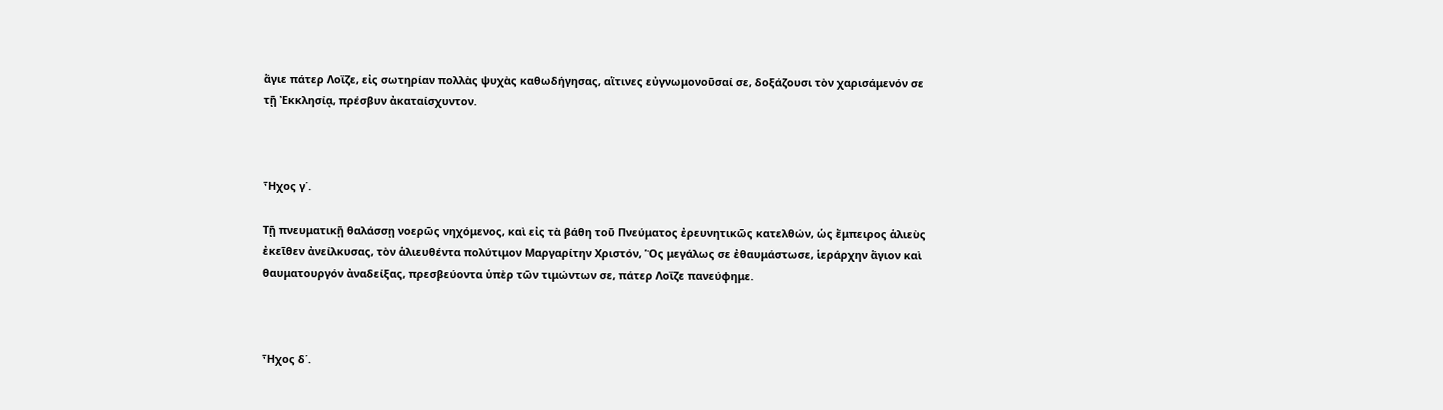ἅγιε πάτερ Λοΐζε, εἰς σωτηρίαν πολλὰς ψυχὰς καθωδήγησας, αἵτινες εὐγνωμονοῦσαί σε, δοξάζουσι τὸν χαρισάμενόν σε τῇ Ἐκκλησίᾳ, πρέσβυν ἀκαταίσχυντον.



Ἦχος γ΄.

Τῇ πνευματικῇ θαλάσσῃ νοερῶς νηχόμενος, καὶ εἰς τὰ βάθη τοῦ Πνεύματος ἐρευνητικῶς κατελθών, ὡς ἔμπειρος ἁλιεὺς ἐκεῖθεν ἀνείλκυσας, τὸν ἁλιευθέντα πολύτιμον Μαργαρίτην Χριστόν, Ὃς μεγάλως σε ἐθαυμάστωσε, ἱεράρχην ἅγιον καὶ θαυματουργόν ἀναδείξας, πρεσβεύοντα ὑπὲρ τῶν τιμώντων σε, πάτερ Λοΐζε πανεύφημε.



Ἦχος δ΄.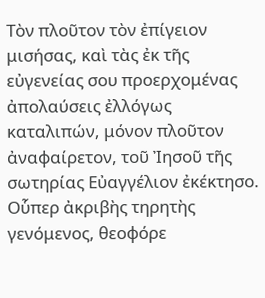Τὸν πλοῦτον τὸν ἐπίγειον μισήσας, καὶ τὰς ἐκ τῆς εὐγενείας σου προερχομένας ἀπολαύσεις ἐλλόγως καταλιπών, μόνον πλοῦτον ἀναφαίρετον, τοῦ Ἰησοῦ τῆς σωτηρίας Εὐαγγέλιον ἐκέκτησο. Οὗπερ ἀκριβὴς τηρητὴς γενόμενος, θεοφόρε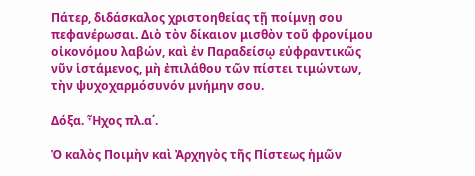Πάτερ, διδάσκαλος χριστοηθείας τῇ ποίμνῃ σου πεφανέρωσαι. Διὸ τὸν δίκαιον μισθὸν τοῦ φρονίμου οἰκονόμου λαβών, καὶ ἐν Παραδείσῳ εὐφραντικῶς νῦν ἱστάμενος, μὴ ἐπιλάθου τῶν πίστει τιμώντων, τὴν ψυχοχαρμόσυνόν μνήμην σου.

Δόξα. Ἦχος πλ.α΄.

Ὁ καλὸς Ποιμὴν καὶ Ἀρχηγὸς τῆς Πίστεως ἡμῶν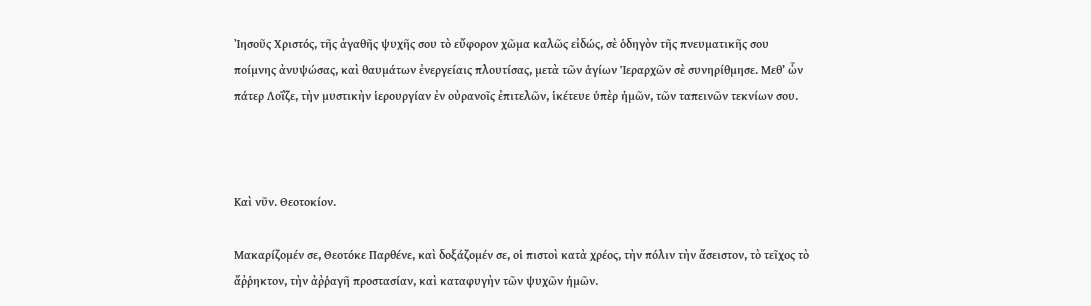Ἰησοῦς Χριστός, τῆς ἀγαθῆς ψυχῆς σου τὸ εὔφορον χῶμα καλῶς εἰδώς, σὲ ὁδηγὸν τῆς πνευματικῆς σου ποίμνης ἀνυψώσας, καὶ θαυμάτων ἐνεργείαις πλουτίσας, μετὰ τῶν ἁγίων Ἱεραρχῶν σὲ συνηρίθμησε. Μεθ’ ὧν πάτερ Λοΐζε, τὴν μυστικὴν ἱερουργίαν ἐν οὐρανοῖς ἐπιτελῶν, ἱκέτευε ὑπὲρ ἡμῶν, τῶν ταπεινῶν τεκνίων σου.



Καὶ νῦν. Θεοτοκίον.

Μακαρίζομέν σε, Θεοτόκε Παρθένε, καὶ δοξάζομέν σε, οἱ πιστοὶ κατὰ χρέος, τὴν πόλιν τὴν ἄσειστον, τὸ τεῖχος τὸ ἄῤῥηκτον, τὴν ἀῤῥαγῆ προστασίαν, καὶ καταφυγὴν τῶν ψυχῶν ἡμῶν.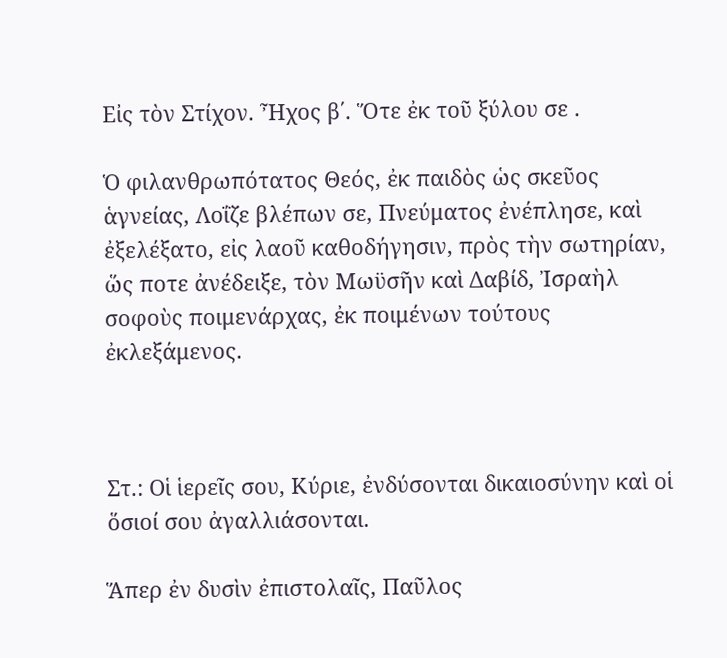Εἰς τὸν Στίχον. Ἦχος β΄. Ὅτε ἐκ τοῦ ξύλου σε .

Ὁ φιλανθρωπότατος Θεός, ἐκ παιδὸς ὡς σκεῦος ἁγνείας, Λοΐζε βλέπων σε, Πνεύματος ἐνέπλησε, καὶ ἐξελέξατο, εἰς λαοῦ καθοδήγησιν, πρὸς τὴν σωτηρίαν, ὥς ποτε ἀνέδειξε, τὸν Μωϋσῆν καὶ Δαβίδ, Ἰσραὴλ σοφοὺς ποιμενάρχας, ἐκ ποιμένων τούτους ἐκλεξάμενος.



Στ.: Οἱ ἱερεῖς σου, Κύριε, ἐνδύσονται δικαιοσύνην καὶ οἱ ὅσιοί σου ἀγαλλιάσονται.

Ἅπερ ἐν δυσὶν ἐπιστολαῖς, Παῦλος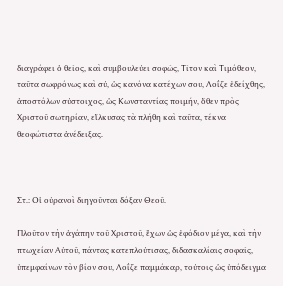διαγράφει ὁ θεῖος, καὶ συμβουλεύει σοφῶς, Τῖτον καὶ Τιμόθεον, ταῦτα σωφρόνως καὶ σύ, ὡς κανόνα κατέχων σου, Λοΐζε ἐδείχθης, ἀποστόλων σύστοιχος, ὡς Κωνσταντίας ποιμήν, ὅθεν πρὸς Χριστοῦ σωτηρίαν, εἵλκυσας τὰ πλήθη καὶ ταῦτα, τέκνα θεοφώτιστα ἀνέδειξας.



Στ.: Οἱ οὐρανοὶ διηγοῦνται δόξαν Θεοῦ.

Πλοῦτον τὴν ἀγάπην τοῦ Χριστοῦ, ἔχων ὡς ἐφόδιον μέγα, καὶ τὴν πτωχείαν Αὐτοῦ, πάντας κατεπλούτισας, διδασκαλίαις σοφαῖς, ὑπεμφαίνων τὸν βίον σου, Λοΐζε παμμάκαρ, τούτοις ὡς ὑπόδειγμα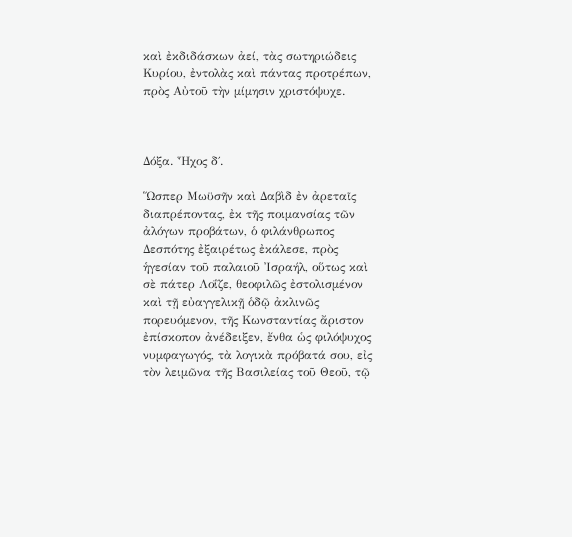καὶ ἐκδιδάσκων ἀεί, τὰς σωτηριώδεις Κυρίου, ἐντολὰς καὶ πάντας προτρέπων, πρὸς Αὐτοῦ τὴν μίμησιν χριστόψυχε.



Δόξα. Ἦχος δ΄.

Ὥσπερ Μωϋσῆν καὶ Δαβὶδ ἐν ἀρεταῖς διαπρέποντας, ἐκ τῆς ποιμανσίας τῶν ἀλόγων προβάτων, ὁ φιλάνθρωπος Δεσπότης ἐξαιρέτως ἐκάλεσε, πρὸς ἡγεσίαν τοῦ παλαιοῦ Ἰσραήλ, οὕτως καὶ σὲ πάτερ Λοΐζε, θεοφιλῶς ἐστολισμένον καὶ τῇ εὐαγγελικῇ ὁδῷ ἀκλινῶς πορευόμενον, τῆς Κωνσταντίας ἄριστον ἐπίσκοπον ἀνέδειξεν, ἔνθα ὡς φιλόψυχος νυμφαγωγός, τὰ λογικὰ πρόβατά σου, εἰς τὸν λειμῶνα τῆς Βασιλείας τοῦ Θεοῦ, τῷ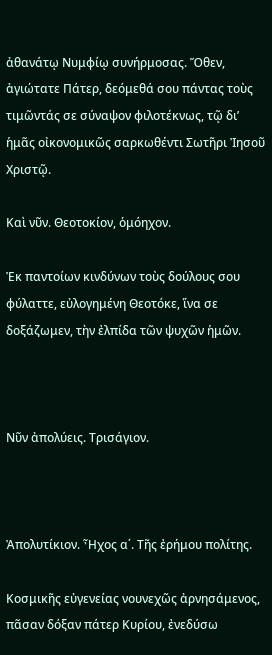ἀθανάτῳ Νυμφίῳ συνήρμοσας. Ὅθεν, ἁγιώτατε Πάτερ, δεόμεθά σου πάντας τοὺς τιμῶντάς σε σύναψον φιλοτέκνως, τῷ δι’ ἡμᾶς οἰκονομικῶς σαρκωθέντι Σωτῆρι Ἰησοῦ Χριστῷ.

Καὶ νῦν. Θεοτοκίον, ὁμόηχον.

Ἐκ παντοίων κινδύνων τοὺς δούλους σου φύλαττε, εὐλογημένη Θεοτόκε, ἵνα σε δοξάζωμεν, τὴν ἐλπίδα τῶν ψυχῶν ἡμῶν.



Νῦν ἀπολύεις. Τρισάγιον.



Ἀπολυτίκιον. Ἦχος α΄. Τῆς ἐρήμου πολίτης.

Κοσμικῆς εὐγενείας νουνεχῶς ἀρνησάμενος, πᾶσαν δόξαν πάτερ Κυρίου, ἐνεδύσω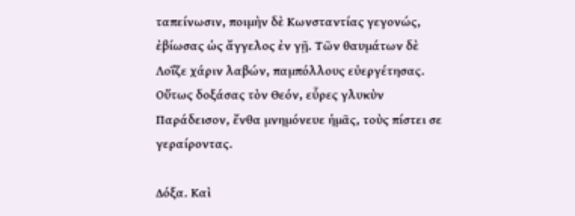ταπείνωσιν, ποιμὴν δὲ Κωνσταντίας γεγονώς, ἐβίωσας ὡς ἄγγελος ἐν γῇ. Τῶν θαυμάτων δὲ Λοΐζε χάριν λαβών, παμπόλλους εὐεργέτησας. Οὕτως δοξάσας τὸν Θεόν, εὗρες γλυκὺν Παράδεισον, ἔνθα μνημόνευε ἡμᾶς, τοὺς πίστει σε γεραίροντας.

Δόξα. Καὶ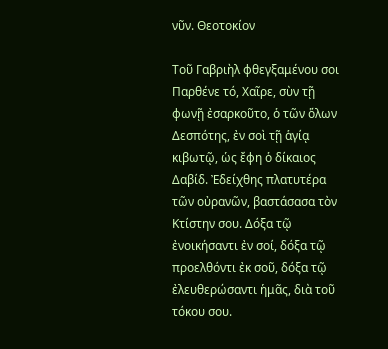νῦν. Θεοτοκίον

Τοῦ Γαβριὴλ φθεγξαμένου σοι Παρθένε τό, Χαῖρε, σὺν τῇ φωνῇ ἐσαρκοῦτο, ὁ τῶν ὅλων Δεσπότης, ἐν σοὶ τῇ ἁγίᾳ κιβωτῷ, ὡς ἔφη ὁ δίκαιος Δαβίδ. Ἐδείχθης πλατυτέρα τῶν οὐρανῶν, βαστάσασα τὸν Κτίστην σου. Δόξα τῷ ἐνοικήσαντι ἐν σοί, δόξα τῷ προελθόντι ἐκ σοῦ, δόξα τῷ ἐλευθερώσαντι ἡμᾶς, διὰ τοῦ τόκου σου.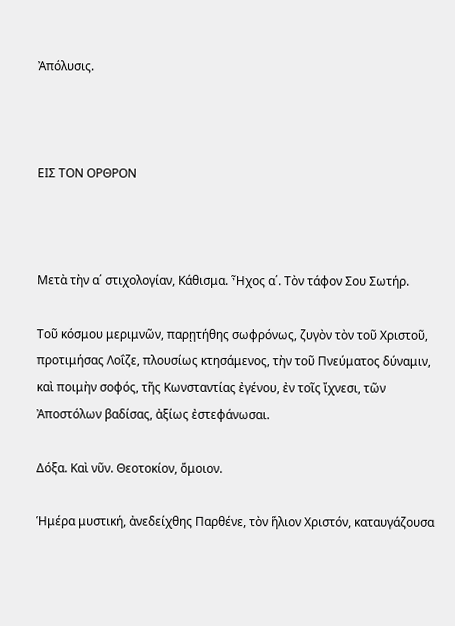Ἀπόλυσις.



ΕΙΣ ΤΟΝ ΟΡΘΡΟΝ



Μετὰ τὴν α΄ στιχολογίαν, Κάθισμα. Ἦχος α΄. Τὸν τάφον Σου Σωτήρ.

Τοῦ κόσμου μεριμνῶν, παρῃτήθης σωφρόνως, ζυγὸν τὸν τοῦ Χριστοῦ, προτιμήσας Λοΐζε, πλουσίως κτησάμενος, τὴν τοῦ Πνεύματος δύναμιν, καὶ ποιμὴν σοφός, τῆς Κωνσταντίας ἐγένου, ἐν τοῖς ἴχνεσι, τῶν Ἀποστόλων βαδίσας, ἀξίως ἐστεφάνωσαι.

Δόξα. Καὶ νῦν. Θεοτοκίον, ὅμοιον.

Ἡμέρα μυστική, ἀνεδείχθης Παρθένε, τὸν ἥλιον Χριστόν, καταυγάζουσα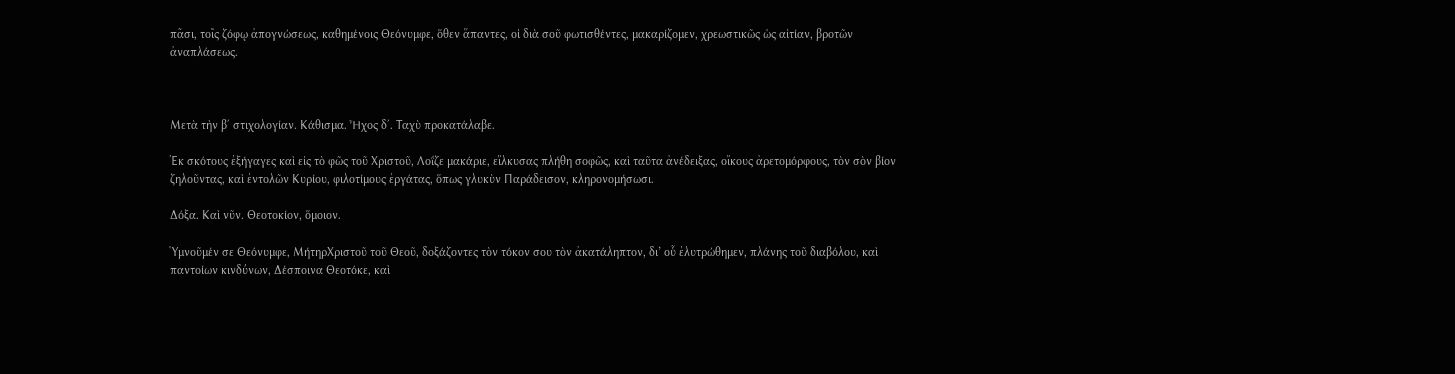πᾶσι, τοῖς ζόφῳ ἀπογνώσεως, καθημένοις Θεόνυμφε, ὅθεν ἅπαντες, οἱ διὰ σοῦ φωτισθέντες, μακαρίζομεν, χρεωστικῶς ὡς αἰτίαν, βροτῶν ἀναπλάσεως.



Μετὰ τὴν β΄ στιχολογίαν. Κάθισμα. Ἦχος δ΄. Ταχὺ προκατάλαβε.

Ἐκ σκότους ἐξήγαγες καὶ εἰς τὸ φῶς τοῦ Χριστοῦ, Λοΐζε μακάριε, εἵλκυσας πλήθη σοφῶς, καὶ ταῦτα ἀνέδειξας, οἴκους ἀρετομόρφους, τὸν σὸν βίον ζηλοῦντας, καὶ ἐντολῶν Κυρίου, φιλοτίμους ἐργάτας, ὅπως γλυκὺν Παράδεισον, κληρονομήσωσι.

Δόξα. Καὶ νῦν. Θεοτοκίον, ὅμοιον.

Ὑμνοῦμέν σε Θεόνυμφε, ΜήτηρΧριστοῦ τοῦ Θεοῦ, δοξάζοντες τὸν τόκον σου τὸν ἀκατάληπτον, δι’ οὗ ἐλυτρώθημεν, πλάνης τοῦ διαβόλου, καὶ παντοίων κινδύνων, Δέσποινα Θεοτόκε, καὶ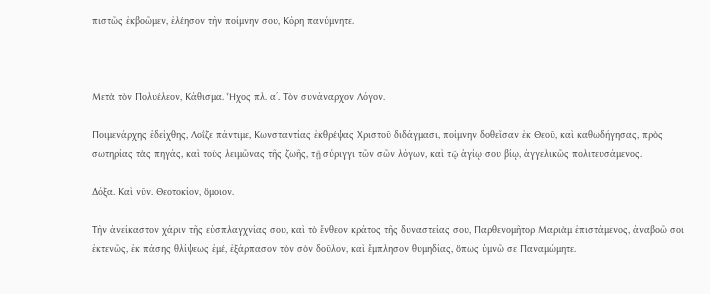πιστῶς ἐκβοῶμεν, ἐλέησον τὴν ποίμνην σου, Κόρη πανύμνητε.



Μετὰ τὸν Πολυέλεον, Κάθισμα. Ἦχος πλ. α΄. Τὸν συνάναρχον Λόγον.

Ποιμενάρχης ἐδείχθης, Λοΐζε πάντιμε, Κωνσταντίας ἐκθρέψας Χριστοῦ διδάγμασι, ποίμνην δοθεῖσαν ἐκ Θεοῦ, καὶ καθωδήγησας, πρὸς σωτηρίας τὰς πηγάς, καὶ τοὺς λειμῶνας τῆς ζωῆς, τῇ σύριγγι τῶν σῶν λόγων, καὶ τῷ ἁγίῳ σου βίῳ, ἀγγελικῶς πολιτευσάμενος.

Δόξα. Καὶ νῦν. Θεοτοκίον, ὅμοιον.

Τὴν ἀνείκαστον χάριν τῆς εὐσπλαγχνίας σου, καὶ τὸ ἔνθεον κράτος τῆς δυναστείας σου, Παρθενομῆτορ Μαριὰμ ἐπιστάμενος, ἀναβοῶ σοι ἐκτενῶς, ἐκ πάσης θλίψεως ἐμέ, ἐξάρπασον τὸν σὸν δοῦλον, καὶ ἔμπλησον θυμηδίας, ὅπως ὑμνῶ σε Παναμώμητε.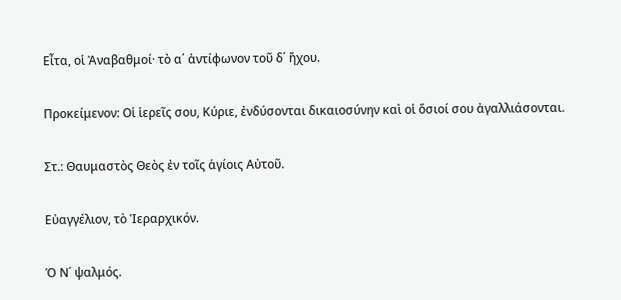Εἶτα, οἱ Ἀναβαθμοί· τὸ α΄ ἀντίφωνον τοῦ δ΄ ἤχου.

Προκείμενον: Οἱ ἱερεῖς σου, Κύριε, ἐνδύσονται δικαιοσύνην καὶ οἱ ὅσιοί σου ἀγαλλιάσονται.

Στ.: Θαυμαστὸς Θεὸς ἐν τοῖς ἁγίοις Αὐτοῦ.

Εὐαγγέλιον, τὸ Ἱεραρχικόν.

Ὁ Ν΄ ψαλμός.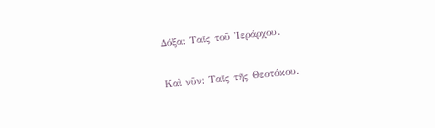Δόξα: Ταῖς τοῦ Ἱεράρχου.

Καὶ νῦν: Ταῖς τῆς Θεοτόκου.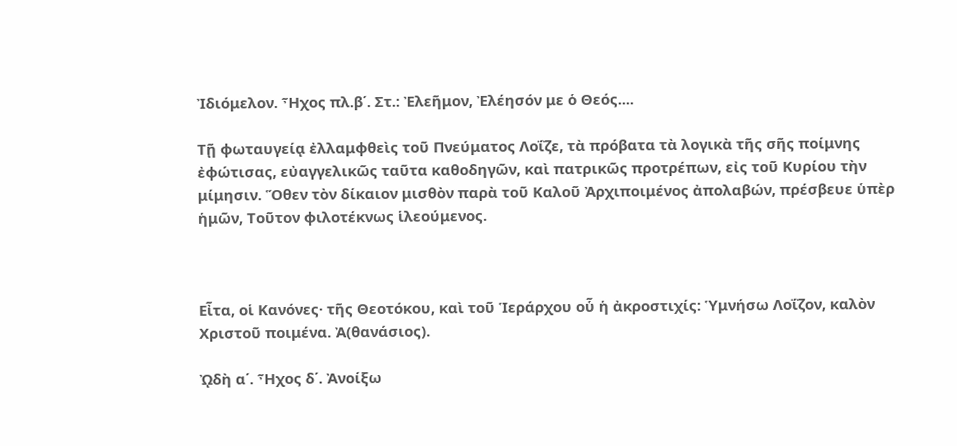Ἰδιόμελον. Ἦχος πλ.β΄. Στ.: Ἐλεῆμον, Ἐλέησόν με ὁ Θεός....

Τῇ φωταυγείᾳ ἐλλαμφθεὶς τοῦ Πνεύματος Λοΐζε, τὰ πρόβατα τὰ λογικὰ τῆς σῆς ποίμνης ἐφώτισας, εὐαγγελικῶς ταῦτα καθοδηγῶν, καὶ πατρικῶς προτρέπων, εἰς τοῦ Κυρίου τὴν μίμησιν. Ὅθεν τὸν δίκαιον μισθὸν παρὰ τοῦ Καλοῦ Ἀρχιποιμένος ἀπολαβών, πρέσβευε ὑπὲρ ἡμῶν, Τοῦτον φιλοτέκνως ἱλεούμενος.



Εἶτα, οἱ Κανόνες· τῆς Θεοτόκου, καὶ τοῦ Ἱεράρχου οὗ ἡ ἀκροστιχίς: Ὑμνήσω Λοΐζον, καλὸν Χριστοῦ ποιμένα. Ἀ(θανάσιος).

ᾨδὴ α΄. Ἦχος δ΄. Ἀνοίξω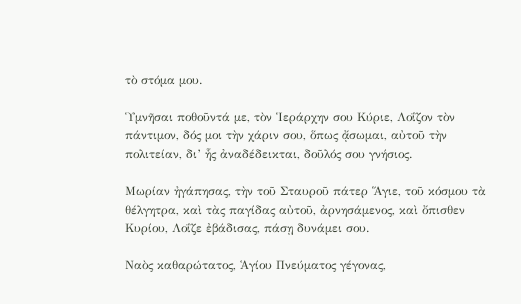τὸ στόμα μου.

Ὑμνῆσαι ποθοῦντά με, τὸν Ἱεράρχην σου Κύριε, Λοΐζον τὸν πάντιμον, δός μοι τὴν χάριν σου, ὅπως ᾄσωμαι, αὐτοῦ τὴν πολιτείαν, δι’ ἧς ἀναδέδεικται, δοῦλός σου γνήσιος.

Μωρίαν ἠγάπησας, τὴν τοῦ Σταυροῦ πάτερ Ἅγιε, τοῦ κόσμου τὰ θέλγητρα, καὶ τὰς παγίδας αὐτοῦ, ἀρνησάμενος, καὶ ὄπισθεν Κυρίου, Λοΐζε ἐβάδισας, πάσῃ δυνάμει σου.

Ναὸς καθαρώτατος, Ἁγίου Πνεύματος γέγονας,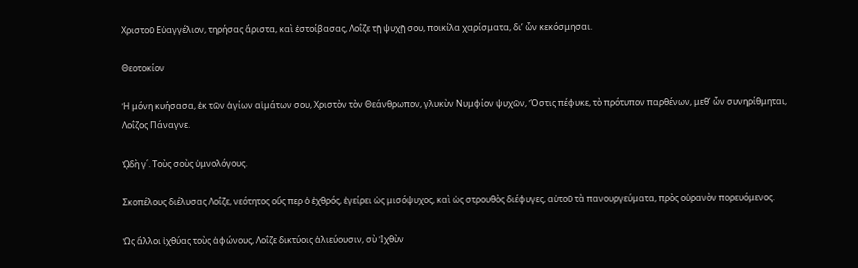Χριστοῦ Εὐαγγέλιον, τηρήσας ἄριστα, καὶ ἐστοίβασας, Λοΐζε τῇ ψυχῇ σου, ποικίλα χαρίσματα, δι’ ὧν κεκόσμησαι.

Θεοτοκίον

Ἡ μόνη κυήσασα, ἐκ τῶν ἁγίων αἱμάτων σου, Χριστὸν τὸν Θεάνθρωπον, γλυκὺν Νυμφίον ψυχῶν, Ὅστις πέφυκε, τὸ πρότυπον παρθένων, μεθ’ ὧν συνηρίθμηται, Λοΐζος Πάναγνε.

ᾨδὴ γ΄. Τοὺς σοὺς ὑμνολόγους.

Σκοπέλους διέλυσας Λοΐζε, νεότητος οὕς περ ὁ ἐχθρός, ἐγείρει ὡς μισόψυχος, καὶ ὡς στρουθὸς διέφυγες, αὐτοῦ τὰ πανουργεύματα, πρὸς οὐρανὸν πορευόμενος.

Ὡς ἄλλοι ἰχθύας τοὺς ἀφώνους, Λοΐζε δικτύοις ἁλιεύουσιν, σὺ Ἰχθὺν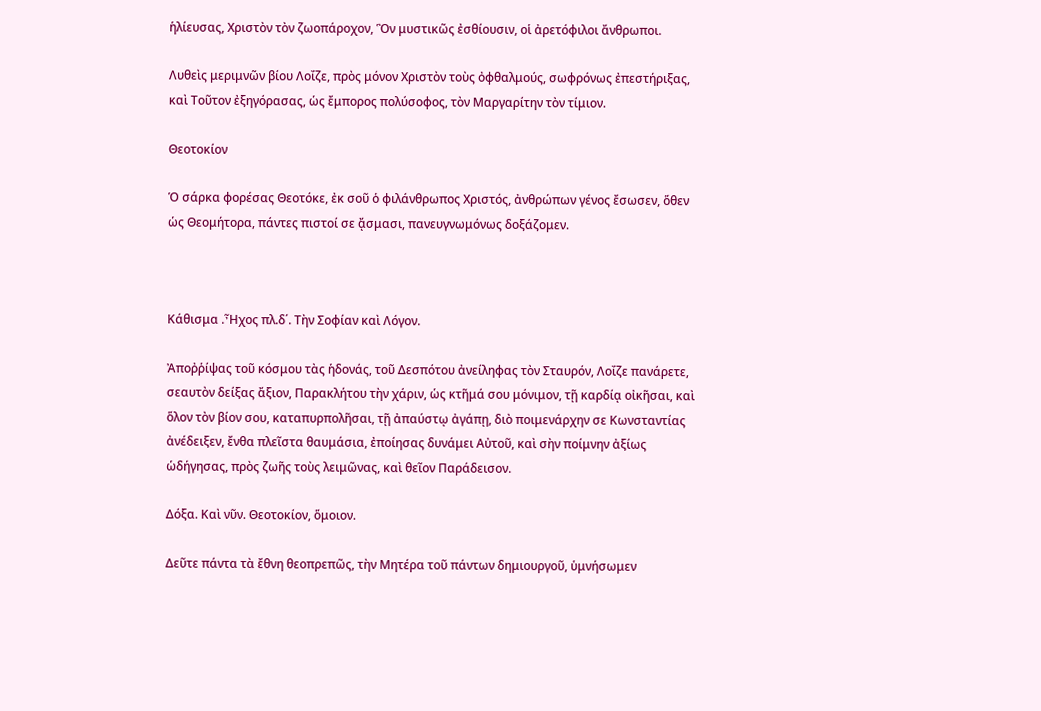ἡλίευσας, Χριστὸν τὸν ζωοπάροχον, Ὃν μυστικῶς ἐσθίουσιν, οἱ ἀρετόφιλοι ἄνθρωποι.

Λυθεὶς μεριμνῶν βίου Λοΐζε, πρὸς μόνον Χριστὸν τοὺς ὀφθαλμούς, σωφρόνως ἐπεστήριξας, καὶ Τοῦτον ἐξηγόρασας, ὡς ἔμπορος πολύσοφος, τὸν Μαργαρίτην τὸν τίμιον.

Θεοτοκίον

Ὁ σάρκα φορέσας Θεοτόκε, ἐκ σοῦ ὁ φιλάνθρωπος Χριστός, ἀνθρώπων γένος ἔσωσεν, ὅθεν ὡς Θεομήτορα, πάντες πιστοί σε ᾄσμασι, πανευγνωμόνως δοξάζομεν.



Κάθισμα .Ἦχος πλ.δ΄. Τὴν Σοφίαν καὶ Λόγον.

Ἀποῤῥίψας τοῦ κόσμου τὰς ἡδονάς, τοῦ Δεσπότου ἀνείληφας τὸν Σταυρόν, Λοΐζε πανάρετε, σεαυτὸν δείξας ἄξιον, Παρακλήτου τὴν χάριν, ὡς κτῆμά σου μόνιμον, τῇ καρδίᾳ οἰκῆσαι, καὶ ὅλον τὸν βίον σου, καταπυρπολῆσαι, τῇ ἀπαύστῳ ἀγάπῃ, διὸ ποιμενάρχην σε Κωνσταντίας ἀνέδειξεν, ἔνθα πλεῖστα θαυμάσια, ἐποίησας δυνάμει Αὐτοῦ, καὶ σὴν ποίμνην ἀξίως ὡδήγησας, πρὸς ζωῆς τοὺς λειμῶνας, καὶ θεῖον Παράδεισον.

Δόξα. Καὶ νῦν. Θεοτοκίον, ὅμοιον.

Δεῦτε πάντα τὰ ἔθνη θεοπρεπῶς, τὴν Μητέρα τοῦ πάντων δημιουργοῦ, ὑμνήσωμεν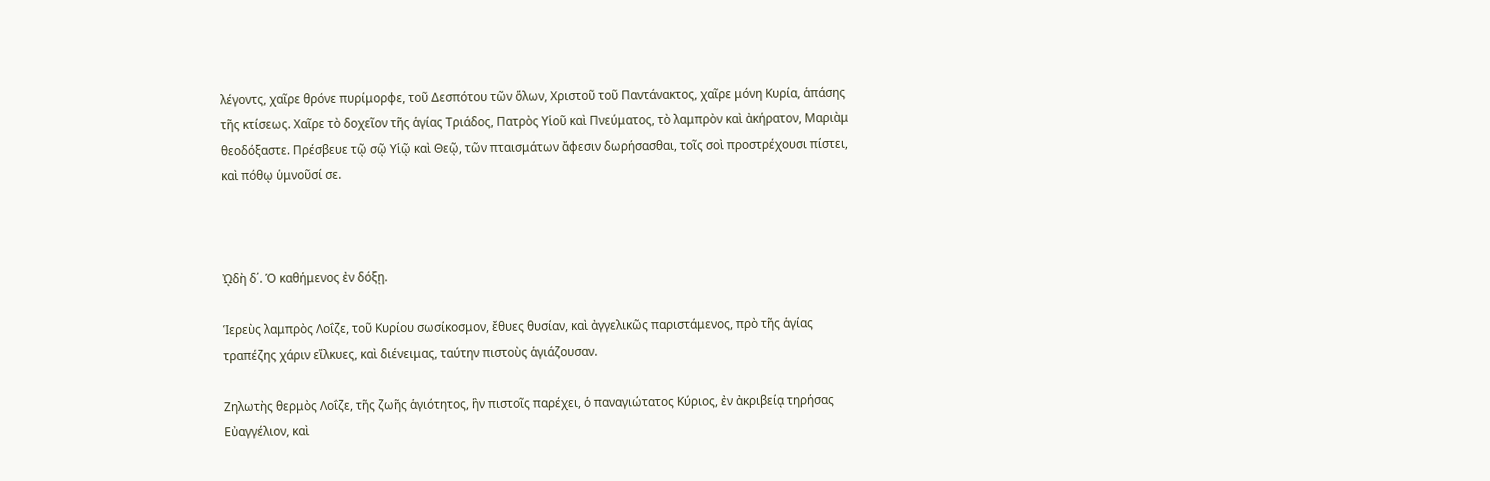λέγοντς, χαῖρε θρόνε πυρίμορφε, τοῦ Δεσπότου τῶν ὅλων, Χριστοῦ τοῦ Παντάνακτος, χαῖρε μόνη Κυρία, ἁπάσης τῆς κτίσεως. Χαῖρε τὸ δοχεῖον τῆς ἁγίας Τριάδος, Πατρὸς Υἱοῦ καὶ Πνεύματος, τὸ λαμπρὸν καὶ ἀκήρατον, Μαριὰμ θεοδόξαστε. Πρέσβευε τῷ σῷ Υἱῷ καὶ Θεῷ, τῶν πταισμάτων ἄφεσιν δωρήσασθαι, τοῖς σοὶ προστρέχουσι πίστει, καὶ πόθῳ ὑμνοῦσί σε.



ᾨδὴ δ΄. Ὁ καθήμενος ἐν δόξῃ.

Ἱερεὺς λαμπρὸς Λοΐζε, τοῦ Κυρίου σωσίκοσμον, ἔθυες θυσίαν, καὶ ἀγγελικῶς παριστάμενος, πρὸ τῆς ἁγίας τραπέζης χάριν εἵλκυες, καὶ διένειμας, ταύτην πιστοὺς ἁγιάζουσαν.

Ζηλωτὴς θερμὸς Λοΐζε, τῆς ζωῆς ἁγιότητος, ἣν πιστοῖς παρέχει, ὁ παναγιώτατος Κύριος, ἐν ἀκριβείᾳ τηρήσας Εὐαγγέλιον, καὶ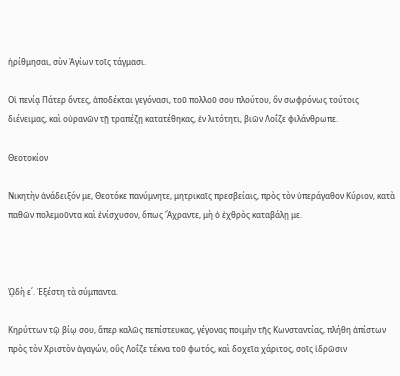ἠρίθμησαι, σὺν Ἁγίων τοῖς τάγμασι.

Οἱ πενίᾳ Πάτερ ὄντες, ἀποδέκται γεγόνασι, τοῦ πολλοῦ σου πλούτου, ὃν σωφρόνως τούτοις διένειμας, καὶ οὐρανῶν τῇ τραπέζῃ κατατέθηκας, ἐν λιτότητι, βιῶν Λοΐζε φιλάνθρωπε.

Θεοτοκίον

Νικητὴν ἀνάδειξόν με, Θεοτόκε πανύμνητε, μητρικαῖς πρεσβείαις, πρὸς τὸν ὑπεράγαθον Κύριον, κατὰ παθῶν πολεμοῦντα καὶ ἐνίσχυσον, ὅπως Ἄχραντε, μὴ ὁ ἐχθρὸς καταβάλῃ με.



ᾨδὴ ε΄. Ἐξέστη τὰ σύμπαντα.

Κηρύττων τῷ βίῳ σου, ἅπερ καλῶς πεπίστευκας, γέγονας ποιμὴν τῆς Κωνσταντίας, πλήθη ἀπίστων πρὸς τὸν Χριστὸν ἀγαγών, οὓς Λοΐζε τέκνα τοῦ φωτός, καὶ δοχεῖα χάριτος, σοῖς ἱδρῶσιν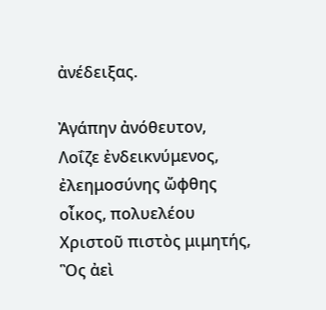ἀνέδειξας.

Ἀγάπην ἀνόθευτον, Λοΐζε ἐνδεικνύμενος, ἐλεημοσύνης ὤφθης οἶκος, πολυελέου Χριστοῦ πιστὸς μιμητής, Ὃς ἀεὶ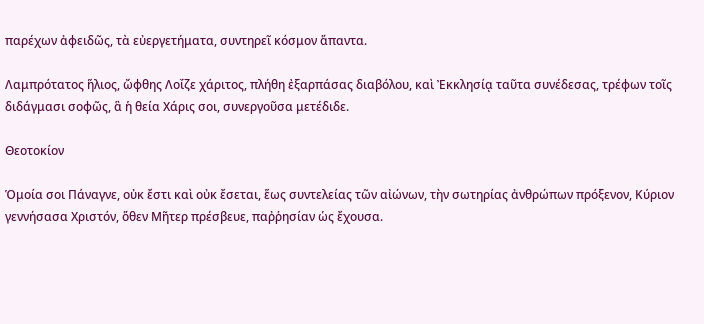παρέχων ἀφειδῶς, τὰ εὐεργετήματα, συντηρεῖ κόσμον ἅπαντα.

Λαμπρότατος ἥλιος, ὤφθης Λοΐζε χάριτος, πλήθη ἐξαρπάσας διαβόλου, καὶ Ἐκκλησίᾳ ταῦτα συνέδεσας, τρέφων τοῖς διδάγμασι σοφῶς, ἃ ἡ θεία Χάρις σοι, συνεργοῦσα μετέδιδε.

Θεοτοκίον

Ὁμοία σοι Πάναγνε, οὐκ ἔστι καὶ οὐκ ἔσεται, ἕως συντελείας τῶν αἰώνων, τὴν σωτηρίας ἀνθρώπων πρόξενον, Κύριον γεννήσασα Χριστόν, ὅθεν Μῆτερ πρέσβευε, παῤῥησίαν ὡς ἔχουσα.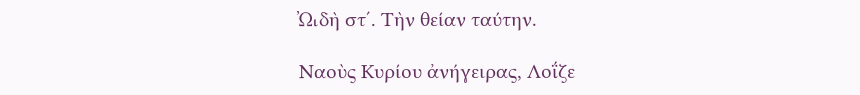ᾨδὴ στ΄. Τὴν θείαν ταύτην.

Ναοὺς Κυρίου ἀνήγειρας, Λοΐζε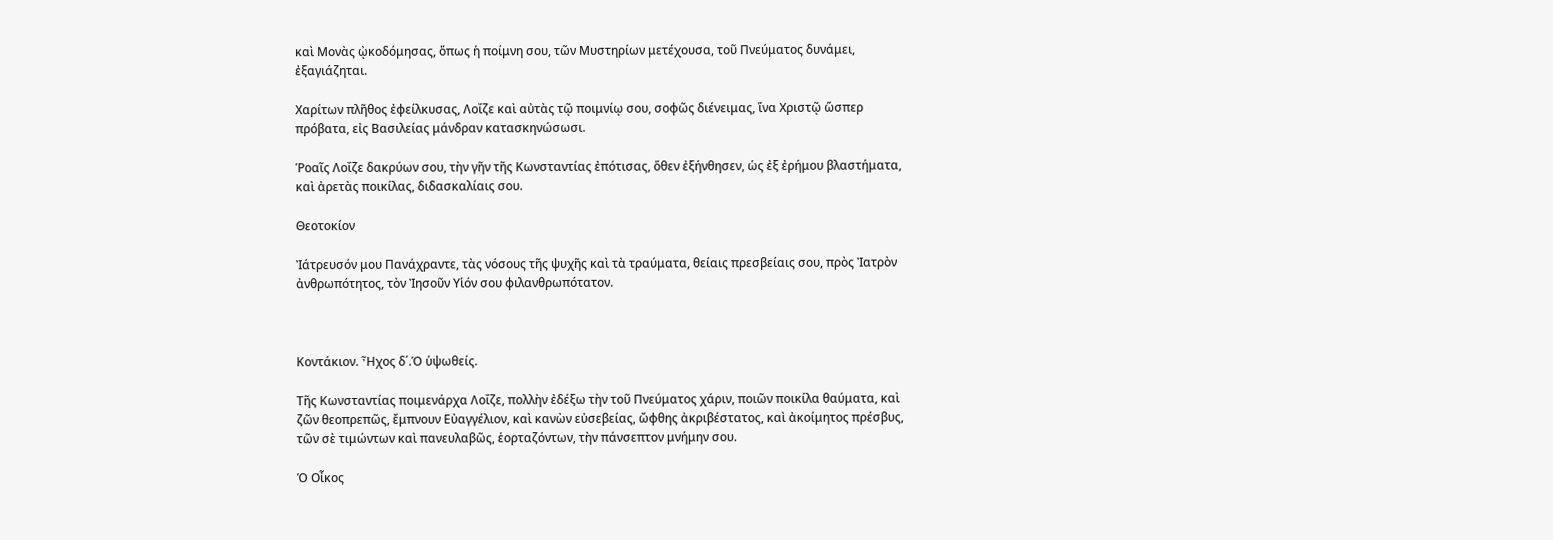καὶ Μονὰς ᾠκοδόμησας, ὅπως ἡ ποίμνη σου, τῶν Μυστηρίων μετέχουσα, τοῦ Πνεύματος δυνάμει, ἐξαγιάζηται.

Χαρίτων πλῆθος ἐφείλκυσας, Λοΐζε καὶ αὐτὰς τῷ ποιμνίῳ σου, σοφῶς διένειμας, ἵνα Χριστῷ ὥσπερ πρόβατα, εἰς Βασιλείας μάνδραν κατασκηνώσωσι.

Ῥοαῖς Λοΐζε δακρύων σου, τὴν γῆν τῆς Κωνσταντίας ἐπότισας, ὅθεν ἐξήνθησεν, ὡς ἐξ ἐρήμου βλαστήματα, καὶ ἀρετὰς ποικίλας, διδασκαλίαις σου.

Θεοτοκίον

Ἰάτρευσόν μου Πανάχραντε, τὰς νόσους τῆς ψυχῆς καὶ τὰ τραύματα, θείαις πρεσβείαις σου, πρὸς Ἰατρὸν ἀνθρωπότητος, τὸν Ἰησοῦν Υἱόν σου φιλανθρωπότατον.



Κοντάκιον. Ἦχος δ΄.Ὁ ὑψωθείς.

Τῆς Κωνσταντίας ποιμενάρχα Λοΐζε, πολλὴν ἐδέξω τὴν τοῦ Πνεύματος χάριν, ποιῶν ποικίλα θαύματα, καὶ ζῶν θεοπρεπῶς, ἔμπνουν Εὐαγγέλιον, καὶ κανὼν εὐσεβείας, ὤφθης ἀκριβέστατος, καὶ ἀκοίμητος πρέσβυς, τῶν σὲ τιμώντων καὶ πανευλαβῶς, ἑορταζόντων, τὴν πάνσεπτον μνήμην σου.

Ὁ Οἶκος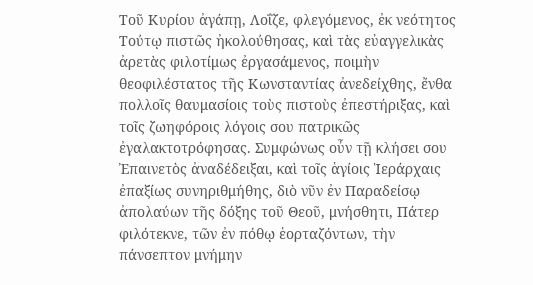Τοῦ Κυρίου ἀγάπῃ, Λοΐζε, φλεγόμενος, ἐκ νεότητος Τούτῳ πιστῶς ἠκολούθησας, καὶ τὰς εὐαγγελικὰς ἀρετὰς φιλοτίμως ἐργασάμενος, ποιμὴν θεοφιλέστατος τῆς Κωνσταντίας ἀνεδείχθης, ἔνθα πολλοῖς θαυμασίοις τοὺς πιστοὺς ἐπεστήριξας, καὶ τοῖς ζωηφόροις λόγοις σου πατρικῶς ἐγαλακτοτρόφησας. Συμφώνως οὖν τῇ κλήσει σου Ἐπαινετὸς ἀναδέδειξαι, καὶ τοῖς ἁγίοις Ἱεράρχαις ἐπαξίως συνηριθμήθης, διὸ νῦν ἐν Παραδείσῳ ἀπολαύων τῆς δόξης τοῦ Θεοῦ, μνήσθητι, Πάτερ φιλότεκνε, τῶν ἐν πόθῳ ἑορταζόντων, τὴν πάνσεπτον μνήμην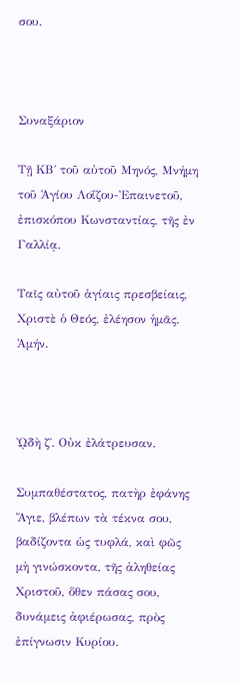σου.



Συναξάριον

Τῇ ΚΒ΄ τοῦ αὐτοῦ Μηνός, Μνήμη τοῦ Ἁγίου Λοΐζου-Ἐπαινετοῦ, ἐπισκόπου Κωνσταντίας, τῆς ἐν Γαλλίᾳ.

Ταῖς αὐτοῦ ἁγίαις πρεσβείαις, Χριστὲ ὁ Θεός, ἐλέησον ἡμᾶς. Ἀμήν.



ᾨδὴ ζ΄. Οὐκ ἐλάτρευσαν.

Συμπαθέστατος, πατὴρ ἐφάνης Ἅγιε, βλέπων τὰ τέκνα σου, βαδίζοντα ὡς τυφλά, καὶ φῶς μὴ γινώσκοντα, τῆς ἀληθείας Χριστοῦ, ὅθεν πάσας σου, δυνάμεις ἀφιέρωσας, πρὸς ἐπίγνωσιν Κυρίου.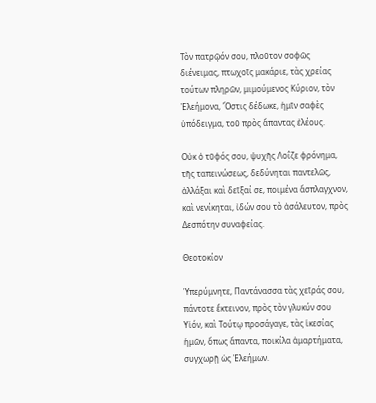Τὸν πατρῷόν σου, πλοῦτον σοφῶς διένειμας, πτωχοῖς μακάριε, τὰς χρείας τούτων πληρῶν, μιμούμενος Κύριον, τὸν Ἐλεήμονα, Ὅστις δέδωκε, ἡμῖν σαφὲς ὑπόδειγμα, τοῦ πρὸς ἅπαντας ἐλέους.

Οὐκ ὁ τῦφός σου, ψυχῆς Λοΐζε φρόνημα, τῆς ταπεινώσεως, δεδύνηται παντελῶς, ἀλλάξαι καὶ δεῖξαί σε, ποιμένα ἄσπλαγχνον, καὶ νενίκηται, ἰδών σου τὸ ἀσάλευτον, πρὸς Δεσπότην συναφείας.

Θεοτοκίον

Ὑπερύμνητε, Παντάνασσα τὰς χεῖράς σου, πάντοτε ἔκτεινον, πρὸς τὸν γλυκύν σου Υἱόν, καὶ Τούτῳ προσάγαγε, τὰς ἱκεσίας ἡμῶν, ὅπως ἅπαντα, ποικίλα ἁμαρτήματα, συγχωρῇ ὡς Ἐλεήμων.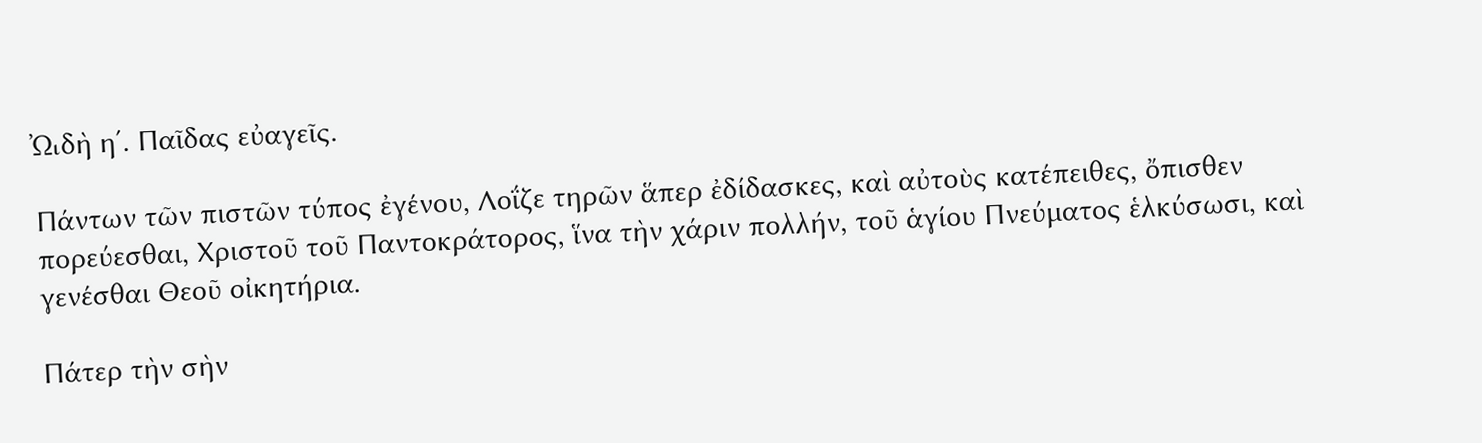ᾨδὴ η΄. Παῖδας εὐαγεῖς.

Πάντων τῶν πιστῶν τύπος ἐγένου, Λοΐζε τηρῶν ἅπερ ἐδίδασκες, καὶ αὐτοὺς κατέπειθες, ὄπισθεν πορεύεσθαι, Χριστοῦ τοῦ Παντοκράτορος, ἵνα τὴν χάριν πολλήν, τοῦ ἁγίου Πνεύματος ἑλκύσωσι, καὶ γενέσθαι Θεοῦ οἰκητήρια.

Πάτερ τὴν σὴν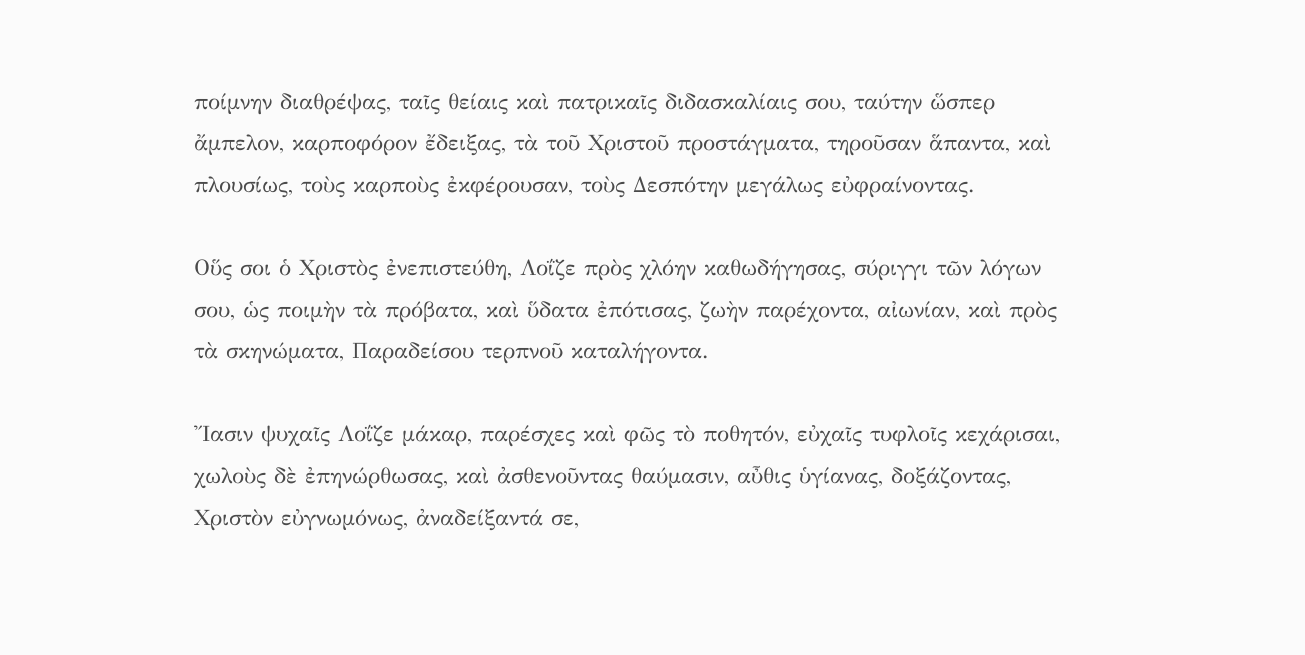ποίμνην διαθρέψας, ταῖς θείαις καὶ πατρικαῖς διδασκαλίαις σου, ταύτην ὥσπερ ἄμπελον, καρποφόρον ἔδειξας, τὰ τοῦ Χριστοῦ προστάγματα, τηροῦσαν ἅπαντα, καὶ πλουσίως, τοὺς καρποὺς ἐκφέρουσαν, τοὺς Δεσπότην μεγάλως εὐφραίνοντας.

Οὕς σοι ὁ Χριστὸς ἐνεπιστεύθη, Λοΐζε πρὸς χλόην καθωδήγησας, σύριγγι τῶν λόγων σου, ὡς ποιμὴν τὰ πρόβατα, καὶ ὕδατα ἐπότισας, ζωὴν παρέχοντα, αἰωνίαν, καὶ πρὸς τὰ σκηνώματα, Παραδείσου τερπνοῦ καταλήγοντα.

Ἴασιν ψυχαῖς Λοΐζε μάκαρ, παρέσχες καὶ φῶς τὸ ποθητόν, εὐχαῖς τυφλοῖς κεχάρισαι, χωλοὺς δὲ ἐπηνώρθωσας, καὶ ἀσθενοῦντας θαύμασιν, αὖθις ὑγίανας, δοξάζοντας, Χριστὸν εὐγνωμόνως, ἀναδείξαντά σε,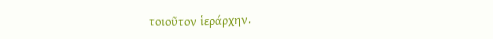τοιοῦτον ἱεράρχην.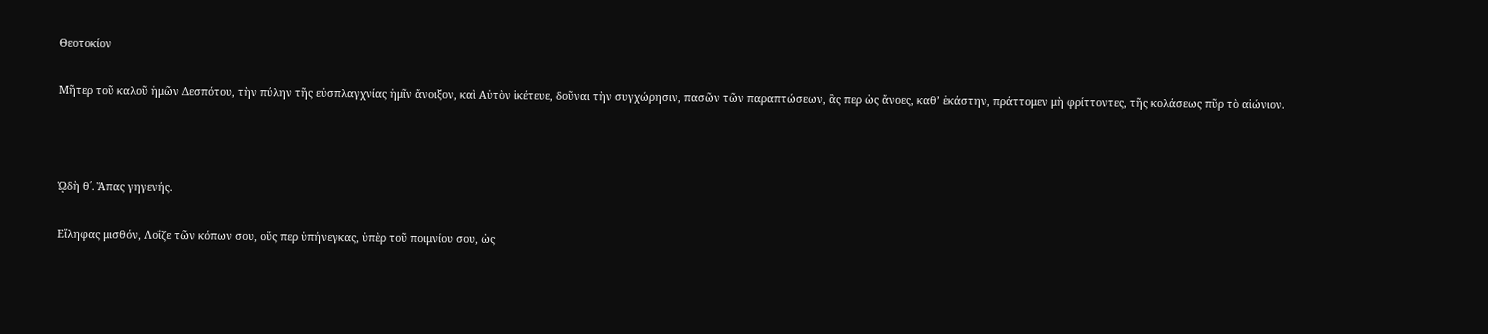Θεοτοκίον

Μῆτερ τοῦ καλοῦ ἡμῶν Δεσπότου, τὴν πύλην τῆς εὐσπλαγχνίας ἡμῖν ἄνοιξον, καὶ Αὐτὸν ἱκέτευε, δοῦναι τὴν συγχώρησιν, πασῶν τῶν παραπτώσεων, ἃς περ ὡς ἄνοες, καθ’ ἑκάστην, πράττομεν μὴ φρίττοντες, τῆς κολάσεως πῦρ τὸ αἰώνιον.



ᾨδὴ θ΄. Ἅπας γηγενής.

Εἴληφας μισθόν, Λοΐζε τῶν κόπων σου, οὕς περ ὑπήνεγκας, ὑπὲρ τοῦ ποιμνίου σου, ὡς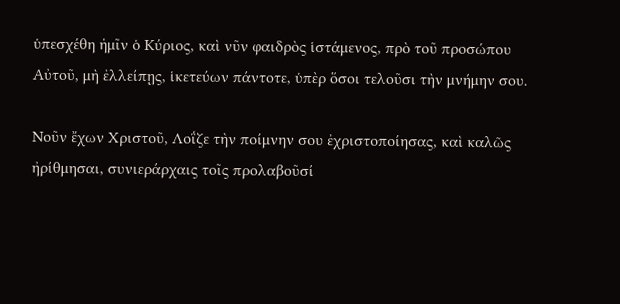ὑπεσχέθη ἡμῖν ὁ Κύριος, καὶ νῦν φαιδρὸς ἱστάμενος, πρὸ τοῦ προσώπου Αὐτοῦ, μὴ ἐλλείπῃς, ἱκετεύων πάντοτε, ὑπὲρ ὅσοι τελοῦσι τὴν μνήμην σου.

Νοῦν ἔχων Χριστοῦ, Λοΐζε τὴν ποίμνην σου ἐχριστοποίησας, καὶ καλῶς ἠρίθμησαι, συνιεράρχαις τοῖς προλαβοῦσί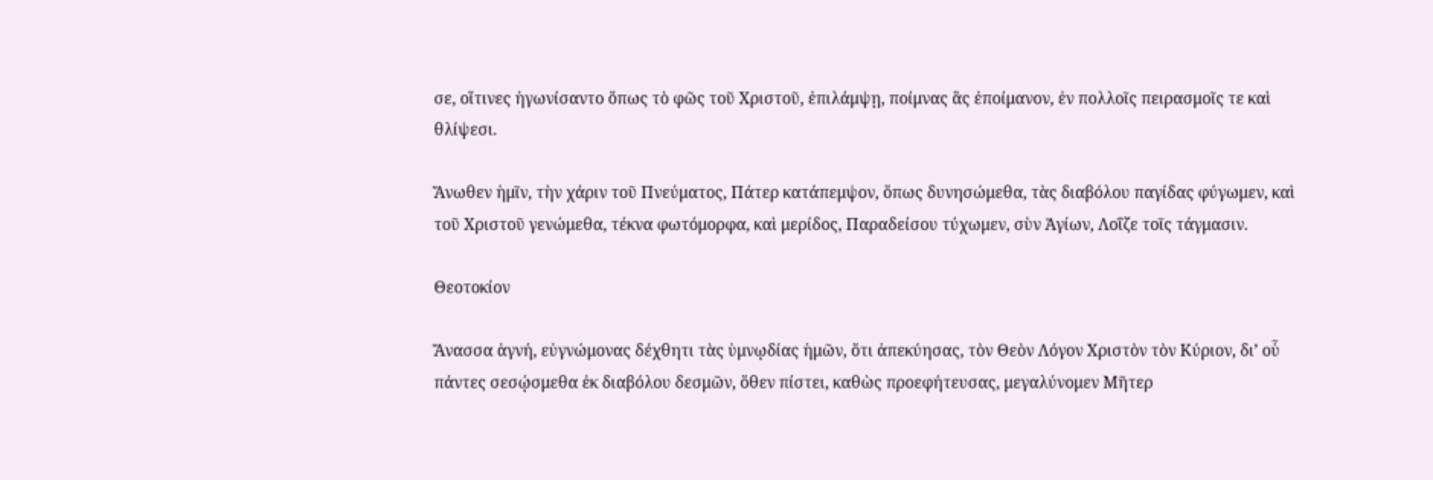σε, οἵτινες ἠγωνίσαντο ὅπως τὸ φῶς τοῦ Χριστοῦ, ἐπιλάμψῃ, ποίμνας ἃς ἐποίμανον, ἐν πολλοῖς πειρασμοῖς τε καὶ θλίψεσι.

Ἄνωθεν ἡμῖν, τὴν χάριν τοῦ Πνεύματος, Πάτερ κατάπεμψον, ὅπως δυνησώμεθα, τὰς διαβόλου παγίδας φύγωμεν, καὶ τοῦ Χριστοῦ γενώμεθα, τέκνα φωτόμορφα, καὶ μερίδος, Παραδείσου τύχωμεν, σὺν Ἁγίων, Λοΐζε τοῖς τάγμασιν.

Θεοτοκίον

Ἄνασσα ἁγνή, εὐγνώμονας δέχθητι τὰς ὑμνῳδίας ἡμῶν, ὅτι ἀπεκύησας, τὸν Θεὸν Λόγον Χριστὸν τὸν Κύριον, δι’ οὗ πάντες σεσῴσμεθα ἐκ διαβόλου δεσμῶν, ὅθεν πίστει, καθὼς προεφήτευσας, μεγαλύνομεν Μῆτερ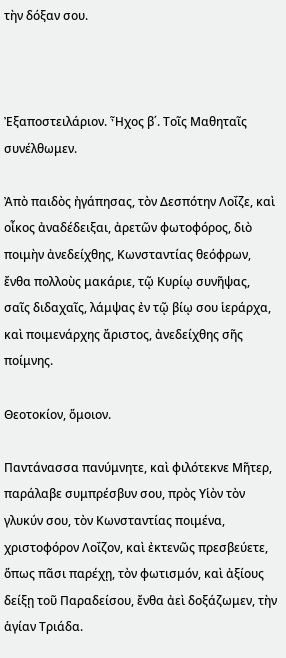τὴν δόξαν σου.



Ἐξαποστειλάριον. Ἦχος β΄. Τοῖς Μαθηταῖς συνέλθωμεν.

Ἀπὸ παιδὸς ἠγάπησας, τὸν Δεσπότην Λοΐζε, καὶ οἶκος ἀναδέδειξαι, ἀρετῶν φωτοφόρος, διὸ ποιμὴν ἀνεδείχθης, Κωνσταντίας θεόφρων, ἔνθα πολλοὺς μακάριε, τῷ Κυρίῳ συνῆψας, σαῖς διδαχαῖς, λάμψας ἐν τῷ βίῳ σου ἱεράρχα, καὶ ποιμενάρχης ἄριστος, ἀνεδείχθης σῆς ποίμνης.

Θεοτοκίον, ὅμοιον.

Παντάνασσα πανύμνητε, καὶ φιλότεκνε Μῆτερ, παράλαβε συμπρέσβυν σου, πρὸς Υἱὸν τὸν γλυκύν σου, τὸν Κωνσταντίας ποιμένα, χριστοφόρον Λοΐζον, καὶ ἐκτενῶς πρεσβεύετε, ὅπως πᾶσι παρέχῃ, τὸν φωτισμόν, καὶ ἀξίους δείξῃ τοῦ Παραδείσου, ἔνθα ἀεὶ δοξάζωμεν, τὴν ἁγίαν Τριάδα.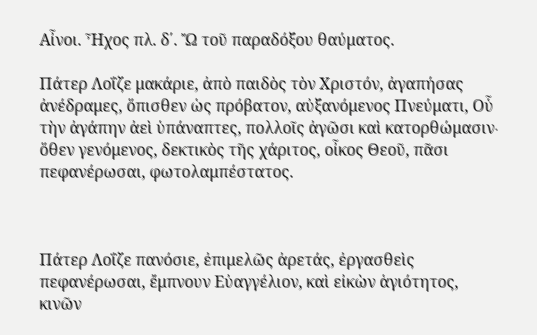Αἶνοι. Ἦχος πλ. δ΄. Ὤ τοῦ παραδόξου θαύματος.

Πάτερ Λοΐζε μακάριε, ἀπὸ παιδὸς τὸν Χριστόν, ἀγαπήσας ἀνέδραμες, ὅπισθεν ὡς πρόβατον, αὐξανόμενος Πνεύματι, Οὗ τὴν ἀγάπην ἀεὶ ὑπάναπτες, πολλοῖς ἀγῶσι καὶ κατορθώμασιν∙ ὅθεν γενόμενος, δεκτικὸς τῆς χάριτος, οἶκος Θεοῦ, πᾶσι πεφανέρωσαι, φωτολαμπέστατος.



Πάτερ Λοΐζε πανόσιε, ἐπιμελῶς ἀρετάς, ἐργασθεὶς πεφανέρωσαι, ἔμπνουν Εὐαγγέλιον, καὶ εἰκὼν ἁγιότητος, κινῶν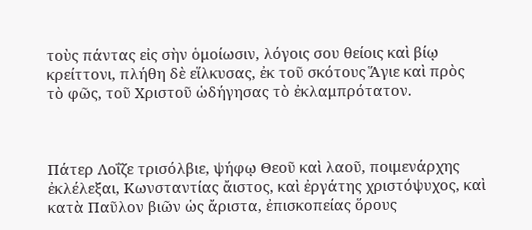τοὺς πάντας εἰς σὴν ὁμοίωσιν, λόγοις σου θείοις καὶ βίῳ κρείττονι, πλήθη δὲ εἵλκυσας, ἐκ τοῦ σκότους Ἅγιε καὶ πρὸς τὸ φῶς, τοῦ Χριστοῦ ὡδήγησας τὸ ἐκλαμπρότατον.



Πάτερ Λοΐζε τρισόλβιε, ψήφῳ Θεοῦ καὶ λαοῦ, ποιμενάρχης ἐκλέλεξαι, Κωνσταντίας ἄιστος, καὶ ἐργάτης χριστόψυχος, καὶ κατὰ Παῦλον βιῶν ὡς ἄριστα, ἐπισκοπείας ὅρους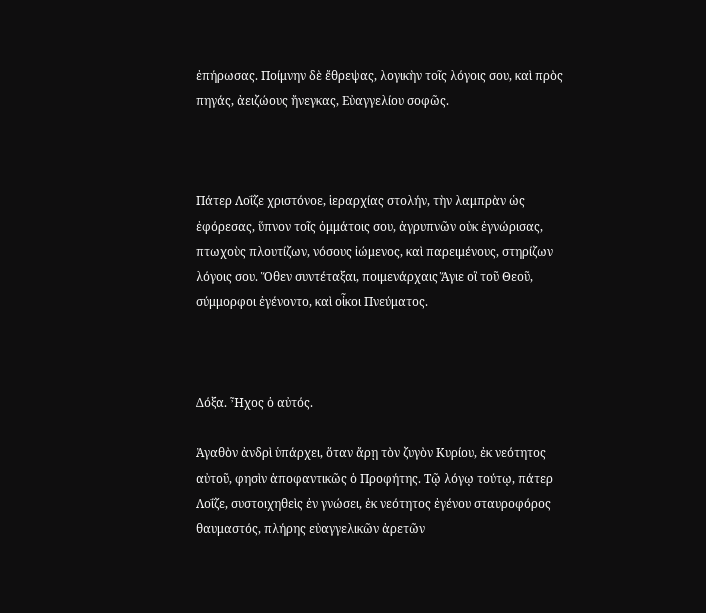ἐπήρωσας. Ποίμνην δὲ ἔθρεψας, λογικὴν τοῖς λόγοις σου, καὶ πρὸς πηγάς, ἀειζώους ἤνεγκας, Εὐαγγελίου σοφῶς.



Πάτερ Λοΐζε χριστόνοε, ἱεραρχίας στολήν, τὴν λαμπρὰν ὡς ἐφόρεσας, ὕπνον τοῖς ὀμμάτοις σου, ἀγρυπνῶν οὐκ ἐγνώρισας, πτωχοὺς πλουτίζων, νόσους ἰώμενος, καὶ παρειμένους, στηρίζων λόγοις σου. Ὅθεν συντέταξαι, ποιμενάρχαις Ἅγιε οἳ τοῦ Θεοῦ, σύμμορφοι ἐγένοντο, καὶ οἶκοι Πνεύματος.



Δόξα. Ἦχος ὁ αὐτός.

Ἀγαθὸν ἀνδρὶ ὑπάρχει, ὅταν ἄρῃ τὸν ζυγὸν Κυρίου, ἐκ νεότητος αὐτοῦ, φησὶν ἀποφαντικῶς ὁ Προφήτης. Τῷ λόγῳ τούτῳ, πάτερ Λοΐζε, συστοιχηθεὶς ἐν γνώσει, ἐκ νεότητος ἐγένου σταυροφόρος θαυμαστός, πλήρης εὐαγγελικῶν ἀρετῶν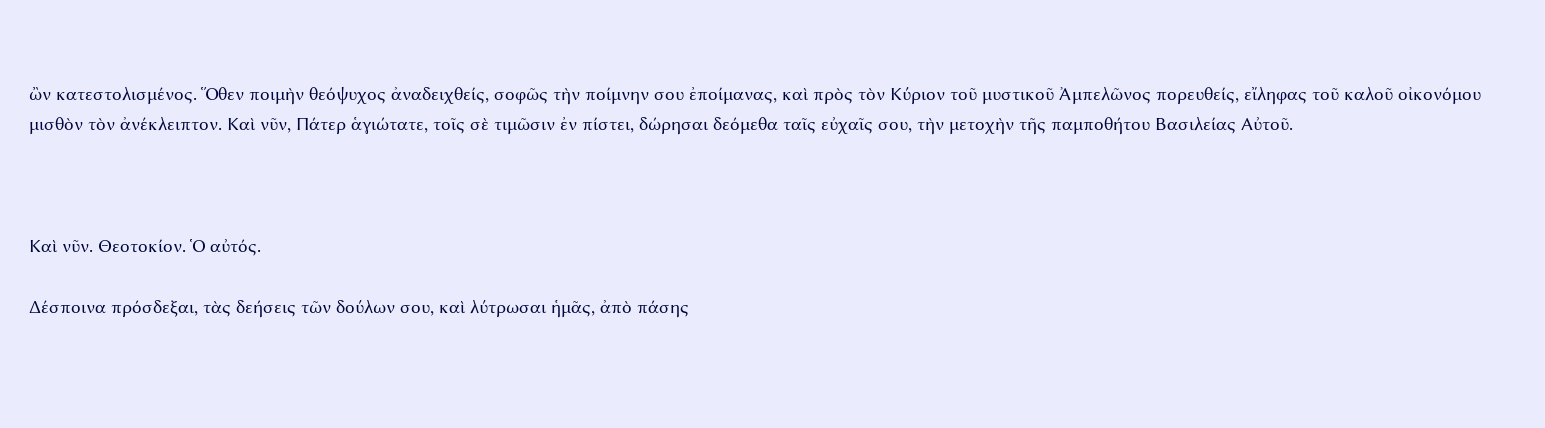ὢν κατεστολισμένος. Ὅθεν ποιμὴν θεόψυχος ἀναδειχθείς, σοφῶς τὴν ποίμνην σου ἐποίμανας, καὶ πρὸς τὸν Κύριον τοῦ μυστικοῦ Ἀμπελῶνος πορευθείς, εἴληφας τοῦ καλοῦ οἰκονόμου μισθὸν τὸν ἀνέκλειπτον. Καὶ νῦν, Πάτερ ἁγιώτατε, τοῖς σὲ τιμῶσιν ἐν πίστει, δώρησαι δεόμεθα ταῖς εὐχαῖς σου, τὴν μετοχὴν τῆς παμποθήτου Βασιλείας Αὐτοῦ.



Καὶ νῦν. Θεοτοκίον. Ὁ αὐτός.

Δέσποινα πρόσδεξαι, τὰς δεήσεις τῶν δούλων σου, καὶ λύτρωσαι ἡμᾶς, ἀπὸ πάσης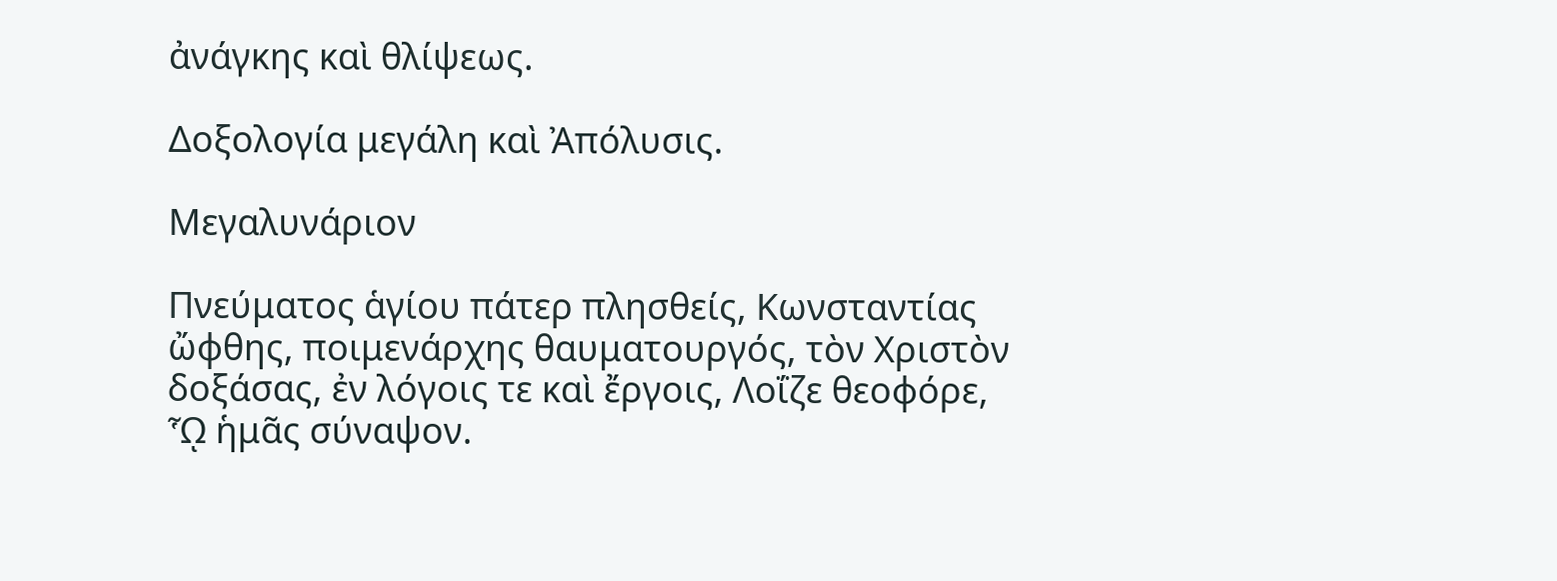ἀνάγκης καὶ θλίψεως.

Δοξολογία μεγάλη καὶ Ἀπόλυσις.

Μεγαλυνάριον

Πνεύματος ἁγίου πάτερ πλησθείς, Κωνσταντίας ὤφθης, ποιμενάρχης θαυματουργός, τὸν Χριστὸν δοξάσας, ἐν λόγοις τε καὶ ἔργοις, Λοΐζε θεοφόρε, ᾯ ἡμᾶς σύναψον.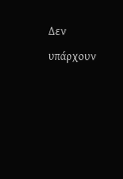Δεν υπάρχουν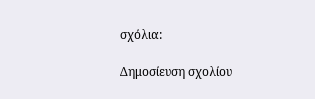σχόλια:

Δημοσίευση σχολίου